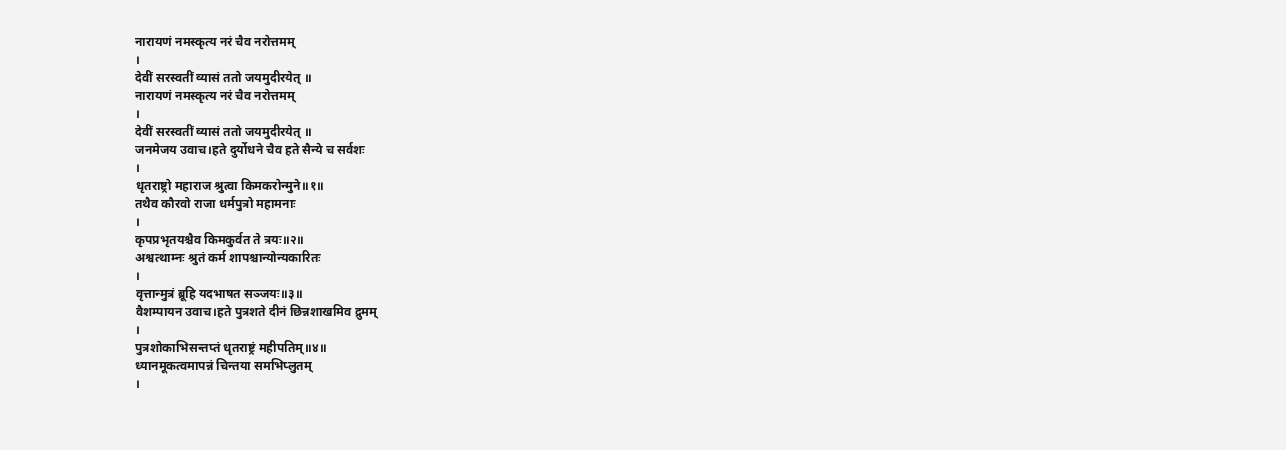नारायणं नमस्कृत्य नरं चैव नरोत्तमम्
।
देवीं सरस्वतीं व्यासं ततो जयमुदीरयेत् ॥
नारायणं नमस्कृत्य नरं चैव नरोत्तमम्
।
देवीं सरस्वतीं व्यासं ततो जयमुदीरयेत् ॥
जनमेजय उवाच।हते दुर्योधने चैव हते सैन्ये च सर्वशः
।
धृतराष्ट्रो महाराज श्रुत्वा किमकरोन्मुने॥१॥
तथैव कौरवो राजा धर्मपुत्रो महामनाः
।
कृपप्रभृतयश्चैव किमकुर्वत ते त्रयः॥२॥
अश्वत्थाम्नः श्रुतं कर्म शापश्चान्योन्यकारितः
।
वृत्तान्मुत्रं ब्रूहि यदभाषत सञ्जयः॥३॥
वैशम्पायन उवाच।हते पुत्रशते दीनं छिन्नशाखमिव द्रुमम्
।
पुत्रशोकाभिसन्तप्तं धृतराष्ट्रं महीपतिम्॥४॥
ध्यानमूकत्वमापन्नं चिन्तया समभिप्लुतम्
।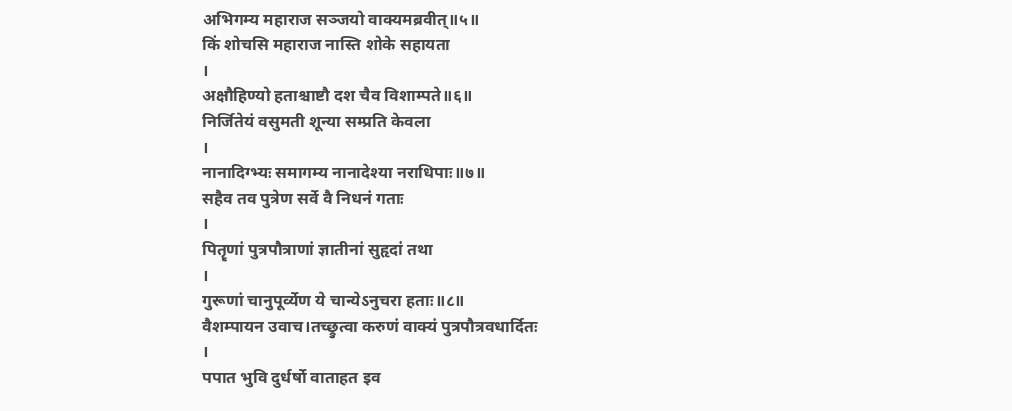अभिगम्य महाराज सञ्जयो वाक्यमब्रवीत्॥५॥
किं शोचसि महाराज नास्ति शोके सहायता
।
अक्षौहिण्यो हताश्चाष्टौ दश चैव विशाम्पते॥६॥
निर्जितेयं वसुमती शून्या सम्प्रति केवला
।
नानादिग्भ्यः समागम्य नानादेश्या नराधिपाः॥७॥
सहैव तव पुत्रेण सर्वे वै निधनं गताः
।
पितॄणां पुत्रपौत्राणां ज्ञातीनां सुहृदां तथा
।
गुरूणां चानुपूर्व्येण ये चान्येऽनुचरा हताः॥८॥
वैशम्पायन उवाच।तच्छ्रुत्वा करुणं वाक्यं पुत्रपौत्रवधार्दितः
।
पपात भुवि दुर्धर्षो वाताहत इव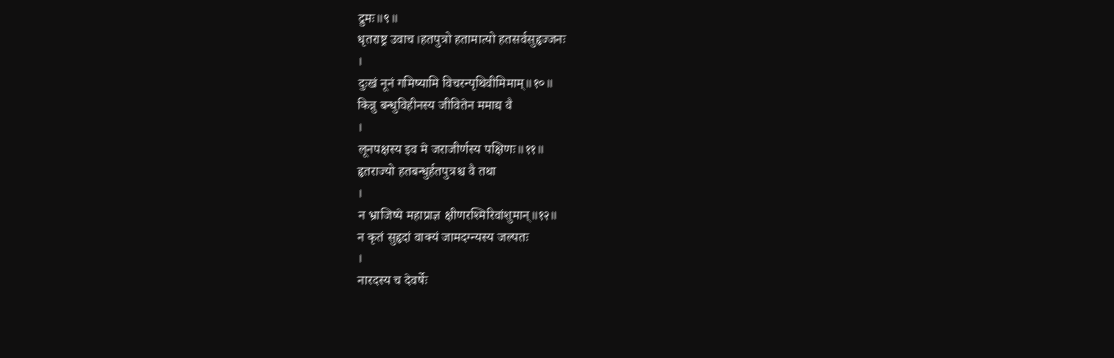द्रुमः॥९॥
धृतराष्ट्र उवाच।हतपुत्रो हतामात्यो हतसर्वसुहृज्जनः
।
दुःखं नूनं गमिष्यामि विचरन्पृथिवीमिमाम्॥१०॥
किन्नु बन्धुविहीनस्य जीवितेन ममाद्य वै
।
लूनपक्षस्य इव मे जराजीर्णस्य पक्षिणः॥११॥
हृतराज्यो हतबन्धुर्हतपुत्रश्च वै तथा
।
न भ्राजिष्ये महाप्राज्ञ क्षीणरश्मिरिवांशुमान्॥१२॥
न कृतं सुहृदां वाक्यं जामदग्न्यस्य जल्पतः
।
नारदस्य च देवर्षेः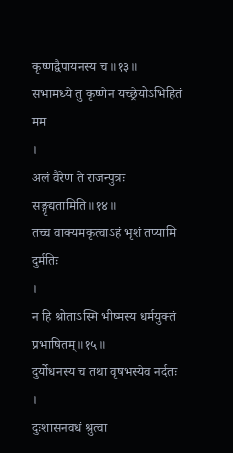कृष्णद्वैपायनस्य च॥१३॥
सभामध्ये तु कृष्णेन यच्छ्रेयोऽभिहितं मम
।
अलं वैरेण ते राजन्पुत्रः सङ्गृद्यतामिति॥१४॥
तच्च वाक्यमकृत्वाऽहं भृशं तप्यामि दुर्मतिः
।
न हि श्रोताऽस्मि भीष्मस्य धर्मयुक्तं प्रभाषितम्॥१५॥
दुर्योधनस्य च तथा वृषभस्येव नर्दतः
।
दुःशासनवधं श्रुत्वा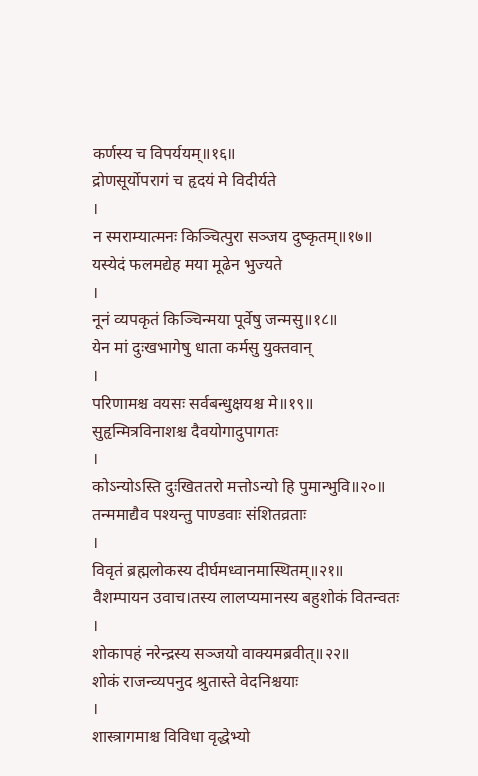कर्णस्य च विपर्ययम्॥१६॥
द्रोणसूर्योपरागं च हृदयं मे विदीर्यते
।
न स्मराम्यात्मनः किञ्चित्पुरा सञ्जय दुष्कृतम्॥१७॥
यस्येदं फलमद्येह मया मूढेन भुज्यते
।
नूनं व्यपकृतं किञ्चिन्मया पूर्वेषु जन्मसु॥१८॥
येन मां दुःखभागेषु धाता कर्मसु युक्तवान्
।
परिणामश्च वयसः सर्वबन्धुक्षयश्च मे॥१९॥
सुहृन्मित्रविनाशश्च दैवयोगादुपागतः
।
कोऽन्योऽस्ति दुःखिततरो मत्तोऽन्यो हि पुमान्भुवि॥२०॥
तन्ममाद्यैव पश्यन्तु पाण्डवाः संशितव्रताः
।
विवृतं ब्रह्मलोकस्य दीर्घमध्वानमास्थितम्॥२१॥
वैशम्पायन उवाच।तस्य लालप्यमानस्य बहुशोकं वितन्वतः
।
शोकापहं नरेन्द्रस्य सञ्जयो वाक्यमब्रवीत्॥२२॥
शोकं राजन्व्यपनुद श्रुतास्ते वेदनिश्चयाः
।
शास्त्रागमाश्च विविधा वृद्धेभ्यो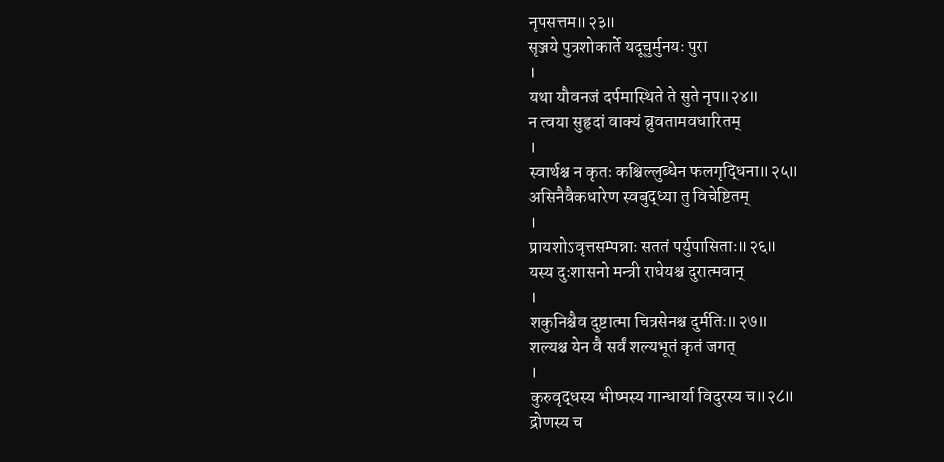नृपसत्तम॥२३॥
सृञ्जये पुत्रशोकार्ते यदूचुर्मुनयः पुरा
।
यथा यौवनजं दर्पमास्थिते ते सुते नृप॥२४॥
न त्वया सुहृदां वाक्यं ब्रुवतामवधारितम्
।
स्वार्थश्च न कृतः कश्चिल्लुब्धेन फलगृद्धिना॥२५॥
असिनैवैकधारेण स्वबुद्ध्या तु विचेष्टितम्
।
प्रायशोऽवृत्तसम्पन्नाः सततं पर्युपासिताः॥२६॥
यस्य दुःशासनो मन्त्री राधेयश्च दुरात्मवान्
।
शकुनिश्चैव दुष्टात्मा चित्रसेनश्च दुर्मतिः॥२७॥
शल्यश्च येन वै सर्वं शल्यभूतं कृतं जगत्
।
कुरुवृद्धस्य भीष्मस्य गान्धार्या विदुरस्य च॥२८॥
द्रोणस्य च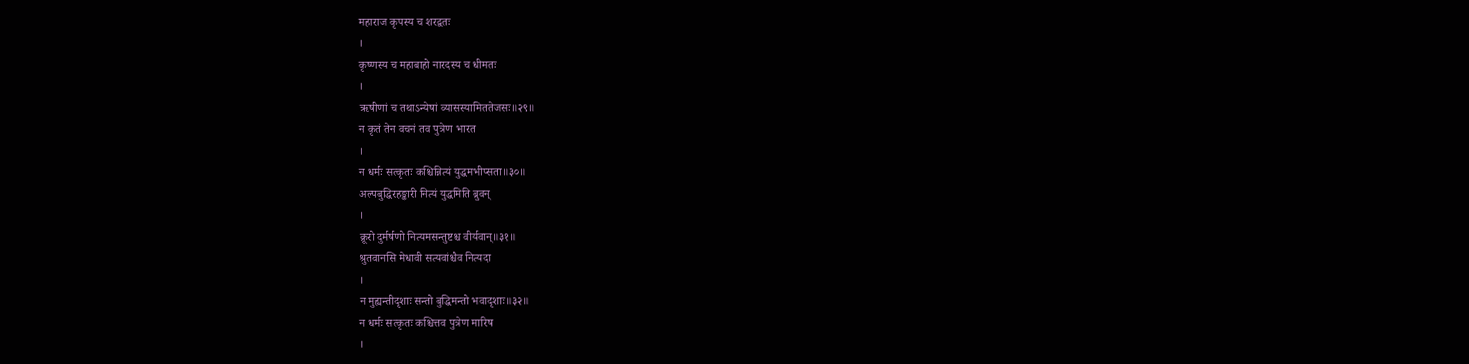महाराज कृपस्य च शरद्वतः
।
कृष्णस्य च महाबाहो नारदस्य च धीमतः
।
ऋषीणां च तथाऽन्येषां व्यासस्यामिततेजसः॥२९॥
न कृतं तेन वचनं तव पुत्रेण भारत
।
न धर्मः सत्कृतः कश्चिन्नित्यं युद्धमभीप्सता॥३०॥
अल्पबुद्धिरहङ्कारी नित्यं युद्धमिति ब्रुवन्
।
क्रूरो दुर्मर्षणो नित्यमसन्तुष्टश्च वीर्यवान्॥३१॥
श्रुतवानसि मेधावी सत्यवांश्चैव नित्यदा
।
न मुह्यन्तीदृशाः सन्तो बुद्धिमन्तो भवादृशाः॥३२॥
न धर्मः सत्कृतः कश्चित्तव पुत्रेण मारिष
।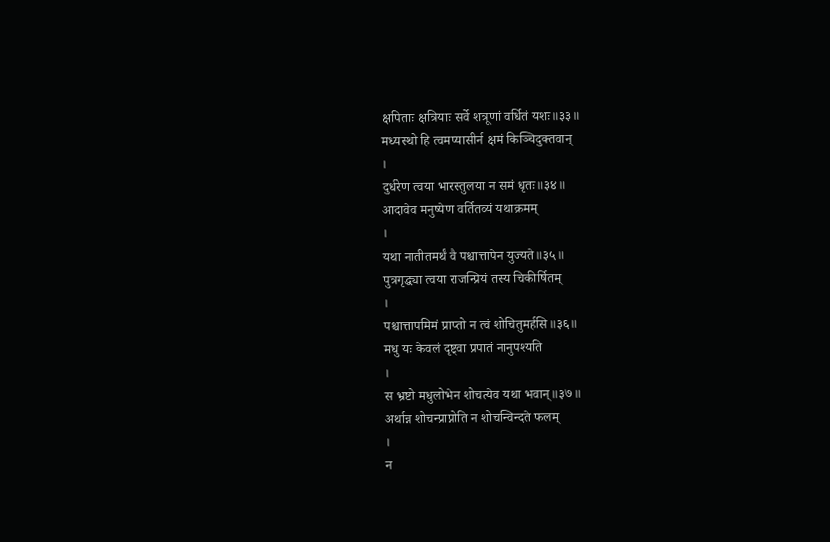क्षपिताः क्षत्रियाः सर्वे शत्रूणां वर्धितं यशः॥३३॥
मध्यस्थो हि त्वमप्यासीर्न क्षमं किञ्चिदुक्तवान्
।
दुर्धरेण त्वया भारस्तुलया न समं धृतः॥३४॥
आदावेव मनुष्येण वर्तितव्यं यथाक्रमम्
।
यथा नातीतमर्थं वै पश्चात्तापेन युज्यते॥३५॥
पुत्रगृद्ध्या त्वया राजन्प्रियं तस्य चिकीर्षितम्
।
पश्चात्तापमिमं प्राप्तो न त्वं शोचितुमर्हसि॥३६॥
मधु यः केवलं दृष्ट्वा प्रपातं नानुपश्यति
।
स भ्रष्टो मधुलोभेन शोचत्येव यथा भवान्॥३७॥
अर्थान्न शोचन्प्राप्नोति न शोचन्विन्दते फलम्
।
न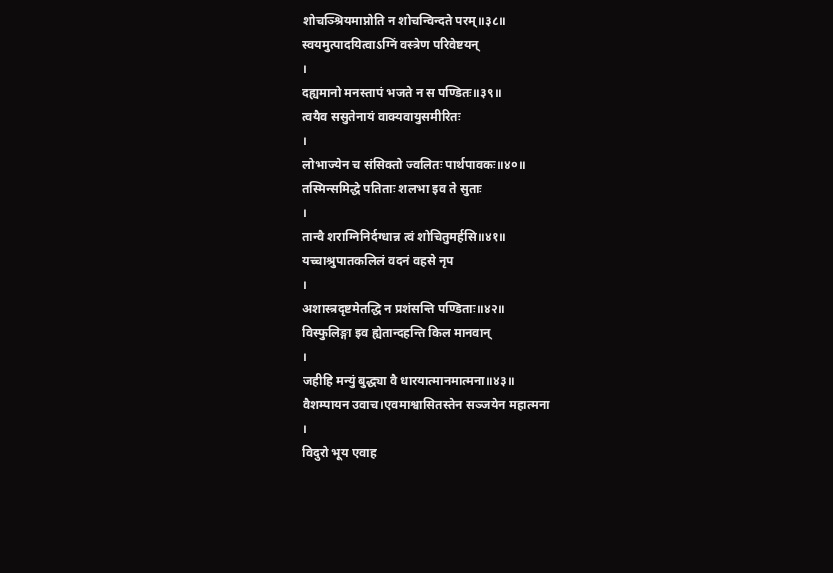शोचञ्श्रियमाप्नोति न शोचन्विन्दते परम्॥३८॥
स्वयमुत्पादयित्वाऽग्निं वस्त्रेण परिवेष्टयन्
।
दह्यमानो मनस्तापं भजते न स पण्डितः॥३९॥
त्वयैव ससुतेनायं वाक्यवायुसमीरितः
।
लोभाज्येन च संसिक्तो ज्वलितः पार्थपावकः॥४०॥
तस्मिन्समिद्धे पतिताः शलभा इव ते सुताः
।
तान्वै शराग्निनिर्दग्धान्न त्वं शोचितुमर्हसि॥४१॥
यच्चाश्रुपातकलिलं वदनं वहसे नृप
।
अशास्त्रदृष्टमेतद्धि न प्रशंसन्ति पण्डिताः॥४२॥
विस्फुलिङ्गा इव ह्येतान्दहन्ति किल मानवान्
।
जहीहि मन्युं बुद्ध्या वै धारयात्मानमात्मना॥४३॥
वैशम्पायन उवाच।एवमाश्वासितस्तेन सञ्जयेन महात्मना
।
विदुरो भूय एवाह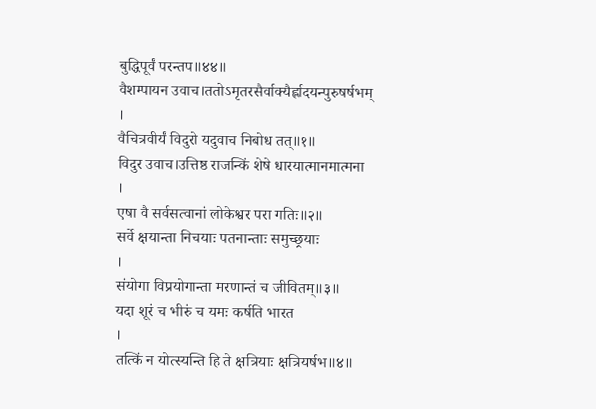बुद्धिपूर्वं परन्तप॥४४॥
वैशम्पायन उवाच।ततोऽमृतरसैर्वाक्यैर्ह्लादयन्पुरुषर्षभम्
।
वैचित्रवीर्यं विदुरो यदुवाच निबोध तत्॥१॥
विदुर उवाच।उत्तिष्ठ राजन्किं शेषे धारयात्मानमात्मना
।
एषा वै सर्वसत्वानां लोकेश्वर परा गतिः॥२॥
सर्वे क्षयान्ता निचयाः पतनान्ताः समुच्छ्रयाः
।
संयोगा विप्रयोगान्ता मरणान्तं च जीवितम्॥३॥
यदा शूरं च भीरुं च यमः कर्षति भारत
।
तत्किं न योत्स्यन्ति हि ते क्षत्रियाः क्षत्रियर्षभ॥४॥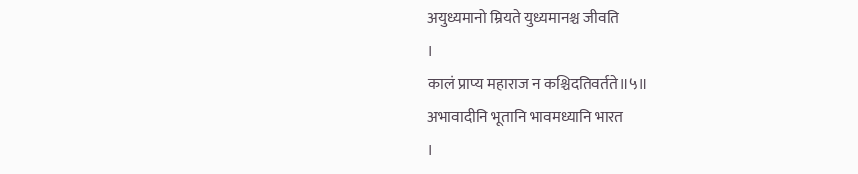अयुध्यमानो म्रियते युध्यमानश्च जीवति
।
कालं प्राप्य महाराज न कश्चिदतिवर्तते॥५॥
अभावादीनि भूतानि भावमध्यानि भारत
।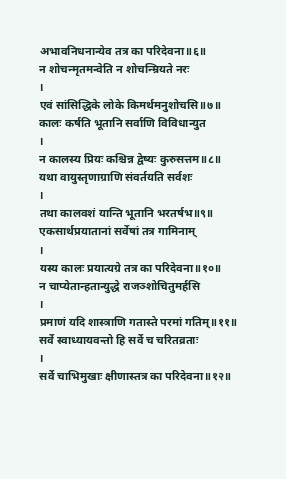अभावनिधनान्येव तत्र का परिदेवना॥६॥
न शोचन्मृतमन्वेति न शोचन्म्रियते नरः
।
एवं सांसिद्धिके लोके किमर्थमनुशोचसि॥७॥
कालः कर्षति भूतानि सर्वाणि विविधान्युत
।
न कालस्य प्रियः कश्चिन्न द्वेष्यः कुरुसत्तम॥८॥
यथा वायुस्तृणाग्राणि संवर्तयति सर्वशः
।
तथा कालवशं यान्ति भूतानि भरतर्षभ॥९॥
एकसार्थप्रयातानां सर्वेषां तत्र गामिनाम्
।
यस्य कालः प्रयात्यग्रे तत्र का परिदेवना॥१०॥
न चाप्येतान्हतान्युद्धे राजञ्शोचितुमर्हसि
।
प्रमाणं यदि शास्त्राणि गतास्ते परमां गतिम्॥११॥
सर्वे स्वाध्यायवन्तो हि सर्वे च चरितव्रताः
।
सर्वे चाभिमुखाः क्षीणास्तत्र का परिदेवना॥१२॥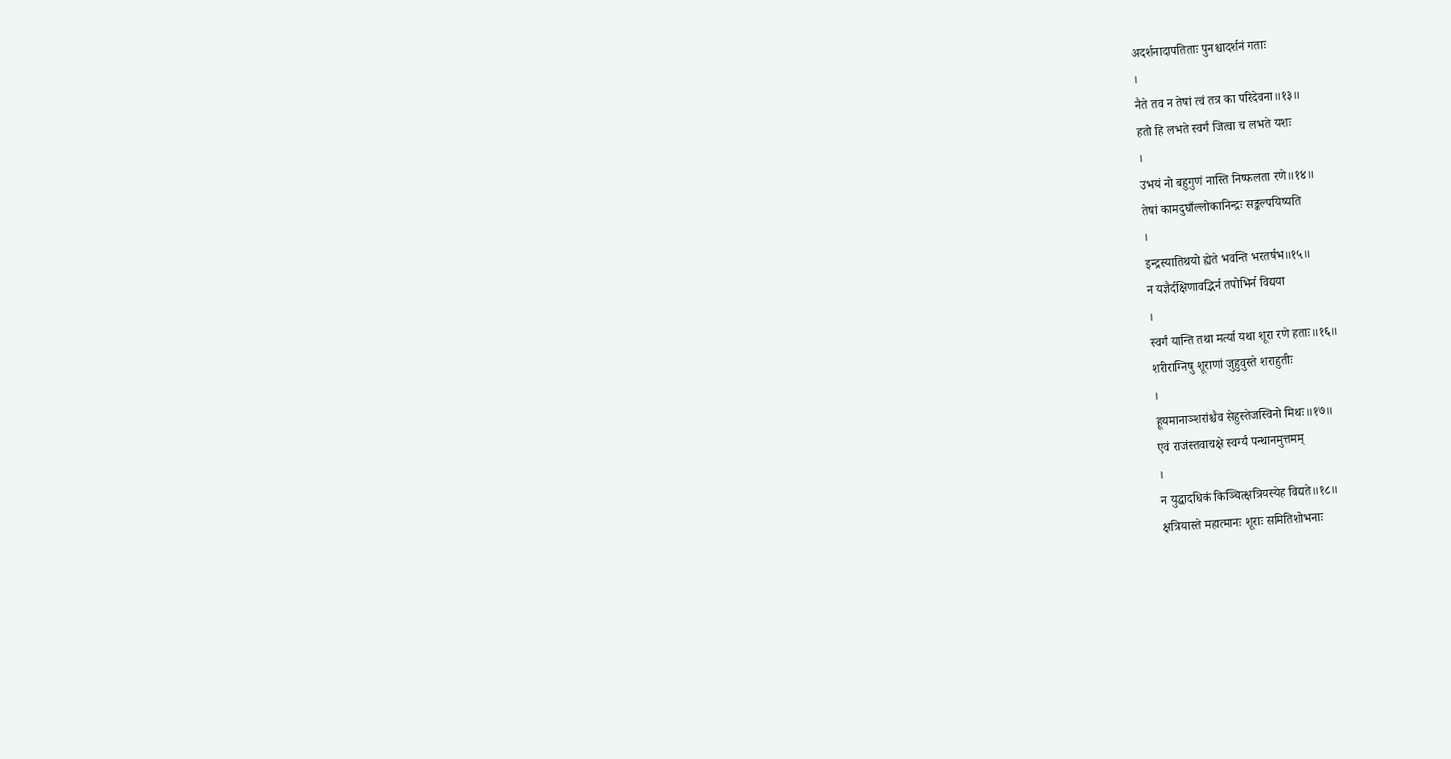अदर्शनादापतिताः पुनश्चादर्शनं गताः
।
नैते तव न तेषां त्वं तत्र का परिदेवना॥१३॥
हतो हि लभते स्वर्गं जित्वा च लभते यशः
।
उभयं नो बहुगुणं नास्ति निष्फलता रणे॥१४॥
तेषां कामदुघाँल्लोकानिन्द्रः सङ्कल्पयिष्यति
।
इन्द्रस्यातिथयो ह्येते भवन्ति भरतर्षभ॥१५॥
न यज्ञैर्दक्षिणावद्भिर्न तपोभिर्न विद्यया
।
स्वर्गं यान्ति तथा मर्त्या यथा शूरा रणे हताः॥१६॥
शरीराग्निषु शूराणां जुहुवुस्ते शराहुतीः
।
हूयमानाञ्शरांश्चैव सेहुस्तेजस्विनो मिथः॥१७॥
एवं राजंस्तवाचक्षे स्वर्ग्यं पन्थानमुत्तमम्
।
न युद्धादधिकं किञ्चित्क्षत्रियस्येह विद्यते॥१८॥
क्षत्रियास्ते महात्मानः शूराः समितिशोभनाः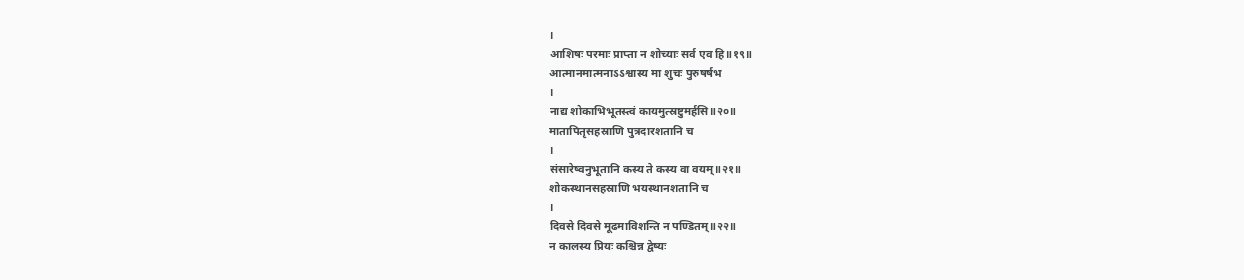।
आशिषः परमाः प्राप्ता न शोच्याः सर्व एव हि॥१९॥
आत्मानमात्मनाऽऽश्वास्य मा शुचः पुरुषर्षभ
।
नाद्य शोकाभिभूतस्त्वं कायमुत्स्रष्टुमर्हसि॥२०॥
मातापितृसहस्राणि पुत्रदारशतानि च
।
संसारेष्वनुभूतानि कस्य ते कस्य वा वयम्॥२१॥
शोकस्थानसहस्राणि भयस्थानशतानि च
।
दिवसे दिवसे मूढमाविशन्ति न पण्डितम्॥२२॥
न कालस्य प्रियः कश्चिन्न द्वेष्यः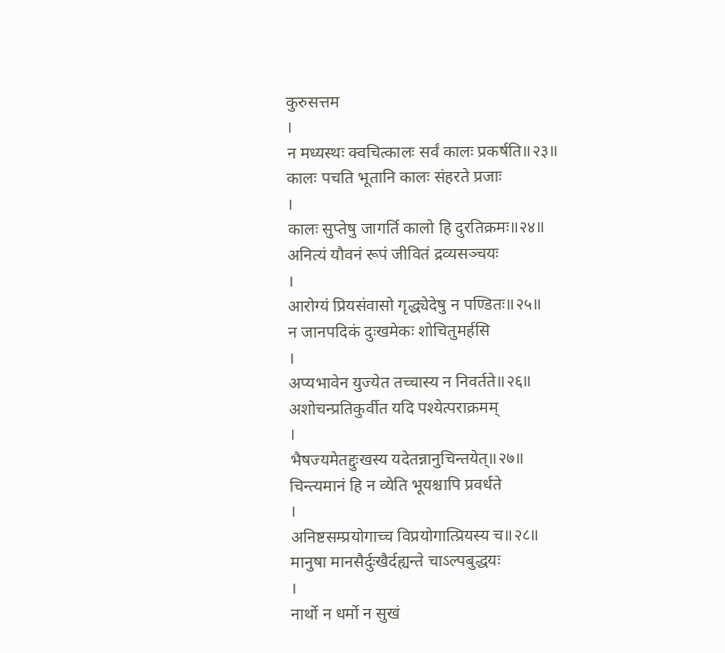कुरुसत्तम
।
न मध्यस्थः क्वचित्कालः सर्वं कालः प्रकर्षति॥२३॥
कालः पचति भूतानि कालः संहरते प्रजाः
।
कालः सुप्तेषु जागर्ति कालो हि दुरतिक्रमः॥२४॥
अनित्यं यौवनं रूपं जीवितं द्रव्यसञ्चयः
।
आरोग्यं प्रियसंवासो गृद्ध्येदेषु न पण्डितः॥२५॥
न जानपदिकं दुःखमेकः शोचितुमर्हसि
।
अप्यभावेन युज्येत तच्चास्य न निवर्तते॥२६॥
अशोचन्प्रतिकुर्वीत यदि पश्येत्पराक्रमम्
।
भैषज्यमेतद्दुःखस्य यदेतन्नानुचिन्तयेत्॥२७॥
चिन्त्यमानं हि न व्येति भूयश्चापि प्रवर्धते
।
अनिष्टसम्प्रयोगाच्च विप्रयोगात्प्रियस्य च॥२८॥
मानुषा मानसैर्दुःखैर्दह्यन्ते चाऽल्पबुद्धयः
।
नार्थो न धर्मो न सुखं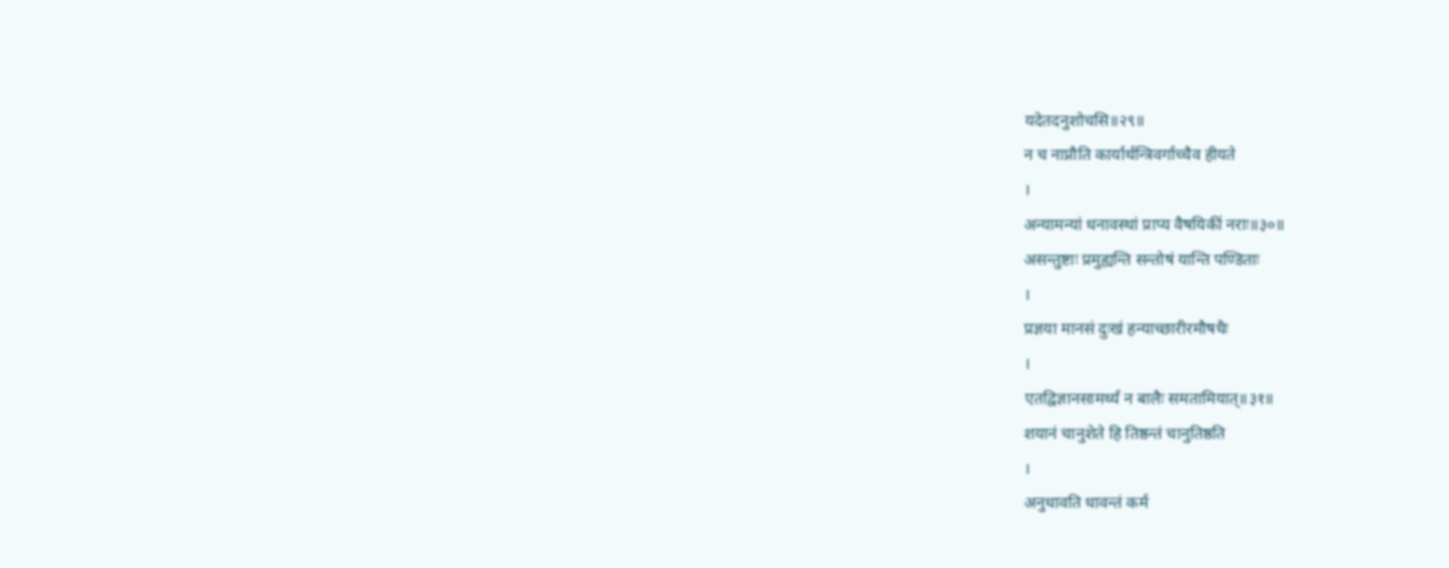यदेतदनुशोचसि॥२९॥
न च नाप्नौति कार्यार्थन्त्रिवर्गाच्चैव हीयते
।
अन्यामन्यां धनावस्थां प्राप्य वैषयिकीं नराः॥३०॥
असन्तुष्टाः प्रमुह्यन्ति सन्तोषं यान्ति पण्डिताः
।
प्रज्ञया मानसं दुःखं हन्याच्छारीरमौषधैः
।
एतद्विज्ञानसामर्थ्यं न बालैः समतामियात्॥३१॥
शयानं चानुशेते हि तिष्ठन्तं चानुतिष्ठति
।
अनुधावति धावन्तं कर्म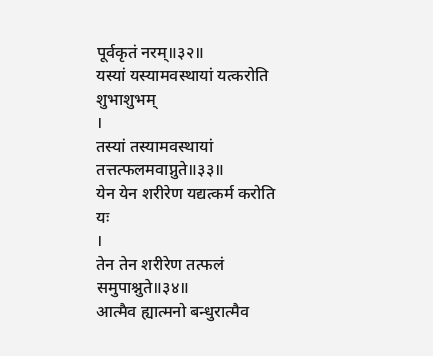पूर्वकृतं नरम्॥३२॥
यस्यां यस्यामवस्थायां यत्करोति शुभाशुभम्
।
तस्यां तस्यामवस्थायां तत्तत्फलमवाप्नुते॥३३॥
येन येन शरीरेण यद्यत्कर्म करोति यः
।
तेन तेन शरीरेण तत्फलं समुपाश्नुते॥३४॥
आत्मैव ह्यात्मनो बन्धुरात्मैव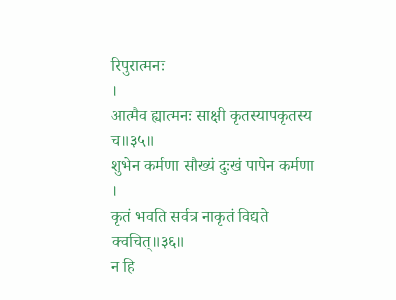रिपुरात्मनः
।
आत्मैव ह्यात्मनः साक्षी कृतस्यापकृतस्य च॥३५॥
शुभेन कर्मणा सौख्यं दुःखं पापेन कर्मणा
।
कृतं भवति सर्वत्र नाकृतं विद्यते क्वचित्॥३६॥
न हि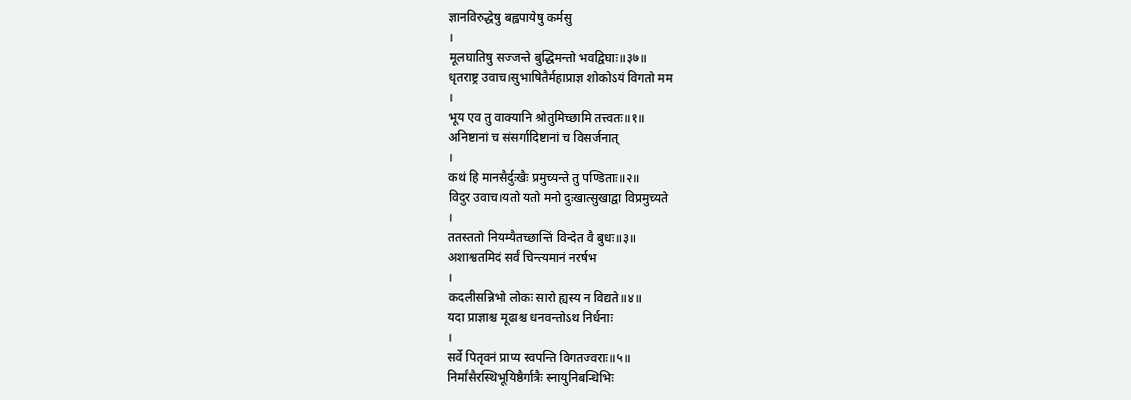ज्ञानविरुद्धेषु बह्वपायेषु कर्मसु
।
मूलघातिषु सज्जन्ते बुद्धिमन्तो भवद्विघाः॥३७॥
धृतराष्ट्र उवाच।सुभाषितैर्महाप्राज्ञ शोकोऽयं विगतो मम
।
भूय एव तु वाक्यानि श्रोतुमिच्छामि तत्त्वतः॥१॥
अनिष्टानां च संसर्गादिष्टानां च विसर्जनात्
।
कथं हि मानसैर्दुःखैः प्रमुच्यन्ते तु पण्डिताः॥२॥
विदुर उवाच।यतो यतो मनो दुःखात्सुखाद्वा विप्रमुच्यते
।
ततस्ततो नियम्यैतच्छान्तिं विन्देत वै बुधः॥३॥
अशाश्वतमिदं सर्वं चिन्त्यमानं नरर्षभ
।
कदलीसन्निभो लोकः सारो ह्यस्य न विद्यते॥४॥
यदा प्राज्ञाश्च मूढाश्च धनवन्तोऽथ निर्धनाः
।
सर्वे पितृवनं प्राप्य स्वपन्ति विगतज्वराः॥५॥
निर्मांसैरस्थिभूयिष्ठैर्गात्रैः स्नायुनिबन्धिभिः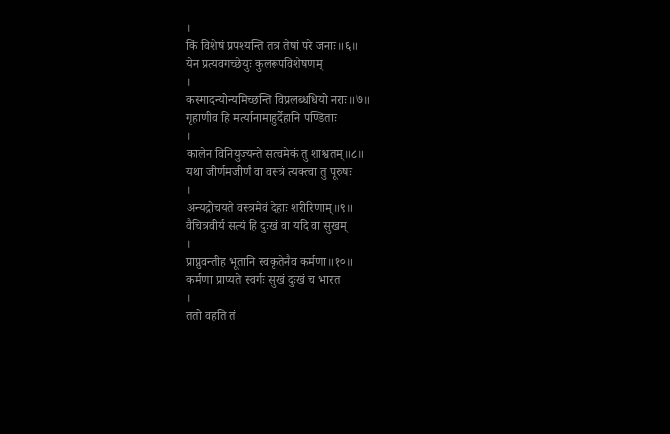।
किं विशेषं प्रपश्यन्ति तत्र तेषां परे जनाः॥६॥
येन प्रत्यवगच्छेयुः कुलरूपविशेषणम्
।
कस्मादन्योन्यमिच्छन्ति विप्रलब्धधियो नराः॥७॥
गृहाणीव हि मर्त्यानामाहुर्देहानि पण्डिताः
।
कालेन विनियुज्यन्ते सत्वमेकं तु शाश्वतम्॥८॥
यथा जीर्णमजीर्णं वा वस्त्रं त्यक्त्वा तु पूरुषः
।
अन्यद्रोचयते वस्त्रमेवं देहाः शरीरिणाम्॥९॥
वैचित्रवीर्य सत्यं हि दुःखं वा यदि वा सुखम्
।
प्राप्नुवन्तीह भूतानि स्वकृतेनैव कर्मणा॥१०॥
कर्मणा प्राप्यते स्वर्गः सुखं दुःखं च भारत
।
ततो वहति तं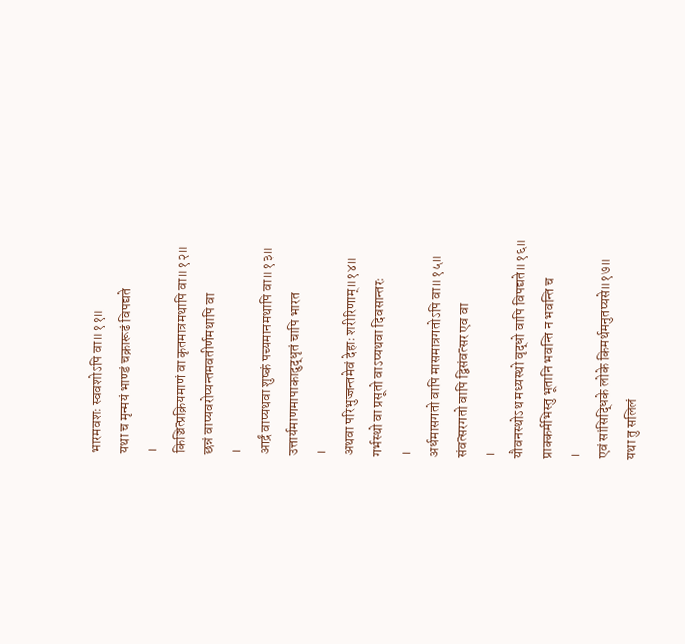भारमवशः स्ववशोऽपि वा॥११॥
यथा च मृन्मयं भाण्डं चक्रारूढं विपद्यते
।
किञ्चित्प्रक्रियमाणं वा कृतमात्रमथापि वा॥१२॥
छन्नं वाप्यवरोप्यन्तमवतीर्णमथापि वा
।
आर्द्रं वाप्यथवा शुष्कं पच्यमानमथापि वा॥१३॥
उत्तार्यमाणमापाकादुद्धृतं चापि भारत
।
अथवा परिभुज्जन्तमेवं देहाः शरीरिणाम्॥१४॥
गर्भस्थो वा प्रसूतो वाऽप्यथवा दिवसान्तरः
।
अर्धमासगतो वापि मासमात्रगतोऽपि वा॥१५॥
संवत्सरगतो वापि द्विसंवत्सर एव वा
।
यौवनस्थोऽथ मध्यस्थो वृद्धो वापि विपद्यते॥१६॥
प्राक्कर्मभिस्तु भूतानि भवन्ति न भवन्ति च
।
एवं सांसिद्धिके लोके किमर्थमनुतप्यसे॥१७॥
यथा तु सलिलं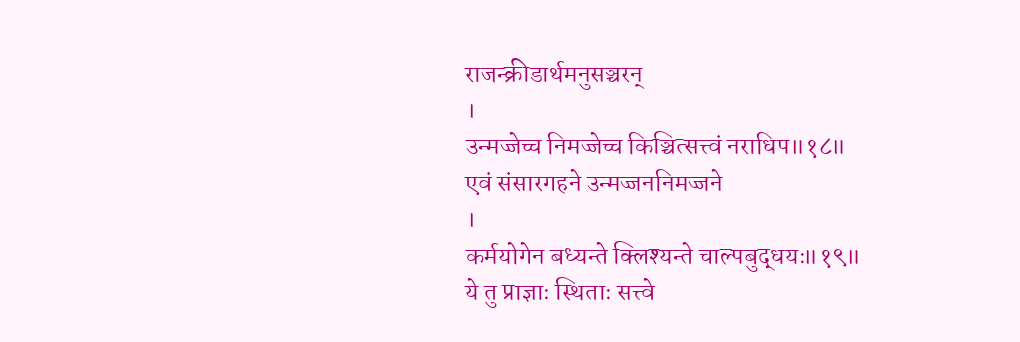राजन्क्रीडार्थमनुसञ्चरन्
।
उन्मज्जेच्च निमज्जेच्च किञ्चित्सत्त्वं नराधिप॥१८॥
एवं संसारगहने उन्मज्जननिमज्जने
।
कर्मयोगेन बध्यन्ते क्लिश्यन्ते चाल्पबुद्धयः॥१९॥
ये तु प्राज्ञाः स्थिताः सत्त्वे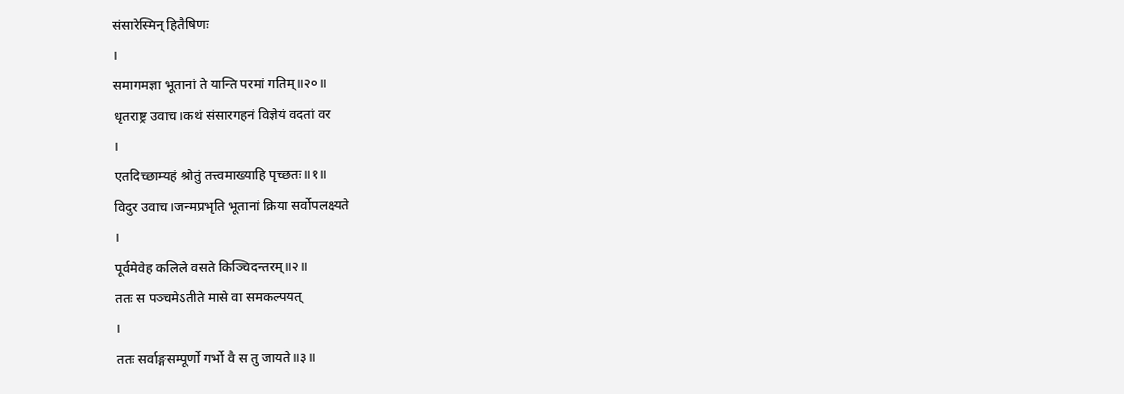संसारेस्मिन् हितैषिणः
।
समागमज्ञा भूतानां ते यान्ति परमां गतिम्॥२०॥
धृतराष्ट्र उवाच।कथं संसारगहनं विज्ञेयं वदतां वर
।
एतदिच्छाम्यहं श्रोतुं तत्त्वमाख्याहि पृच्छतः॥१॥
विदुर उवाच।जन्मप्रभृति भूतानां क्रिया सर्वोपलक्ष्यते
।
पूर्वमेवेह कलिले वसते किञ्चिदन्तरम्॥२॥
ततः स पञ्चमेऽतीते मासे वा समकल्पयत्
।
ततः सर्वाङ्गसम्पूर्णो गर्भो वै स तु जायते॥३॥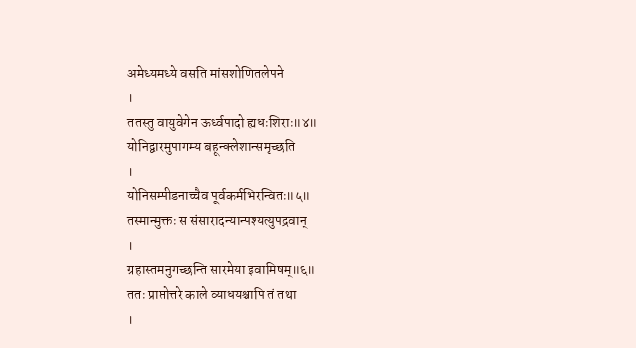अमेध्यमध्ये वसति मांसशोणितलेपने
।
ततस्तु वायुवेगेन ऊर्ध्वपादो ह्यधःशिराः॥४॥
योनिद्वारमुपागम्य बहून्क्लेशान्समृच्छति
।
योनिसम्पीडनाच्चैव पूर्वकर्मभिरन्वितः॥५॥
तस्मान्मुक्तः स संसारादन्यान्पश्यत्युपद्रवान्
।
ग्रहास्तमनुगच्छन्ति सारमेया इवामिषम्॥६॥
ततः प्राप्तोत्तरे काले व्याधयश्चापि तं तथा
।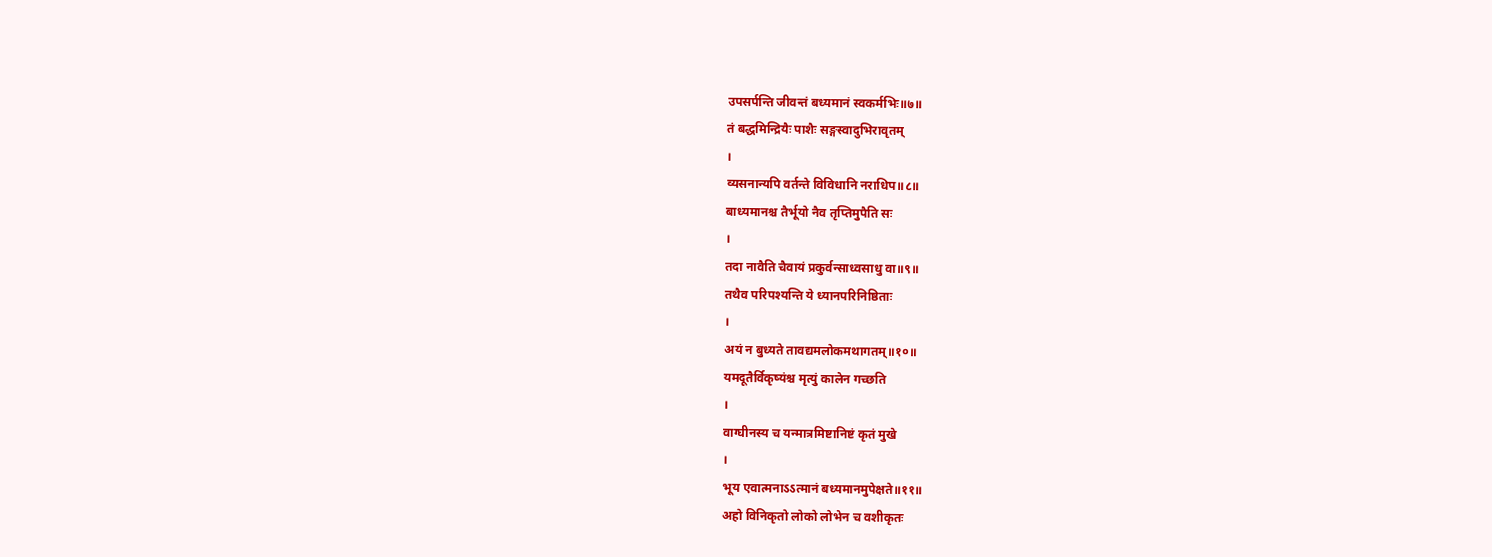उपसर्पन्ति जीवन्तं बध्यमानं स्वकर्मभिः॥७॥
तं बद्धमिन्द्रियैः पाशैः सङ्गस्वादुभिरावृतम्
।
व्यसनान्यपि वर्तन्ते विविधानि नराधिप॥८॥
बाध्यमानश्च तैर्भूयो नैव तृप्तिमुपैति सः
।
तदा नावैति चैवायं प्रकुर्वन्साध्वसाधु वा॥९॥
तथैव परिपश्यन्ति ये ध्यानपरिनिष्ठिताः
।
अयं न बुध्यते तावद्यमलोकमथागतम्॥१०॥
यमदूतैर्विकृष्यंश्च मृत्युं कालेन गच्छति
।
वाग्घीनस्य च यन्मात्रमिष्टानिष्टं कृतं मुखे
।
भूय एवात्मनाऽऽत्मानं बध्यमानमुपेक्षते॥११॥
अहो विनिकृतो लोको लोभेन च वशीकृतः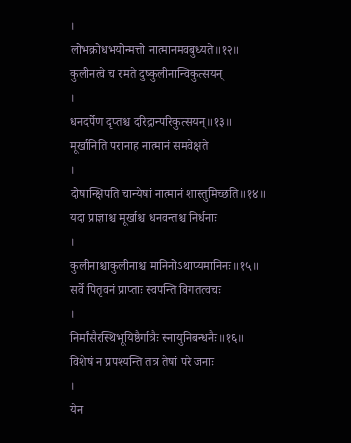।
लोभक्रोधभयोन्मत्तो नात्मानमवबुध्यते॥१२॥
कुलीनत्वे च रमते दुष्कुलीनान्विकुत्सयन्
।
धनदर्पेण दृप्तश्च दरिद्रान्परिकुत्सयन्॥१३॥
मूर्खानिति परानाह नात्मानं समवेक्षते
।
दोषान्क्षिपति चान्येषां नात्मानं शास्तुमिच्छति॥१४॥
यदा प्राज्ञाश्च मूर्खाश्च धनवन्तश्च निर्धनाः
।
कुलीनाश्चाकुलीनाश्च मानिनोऽथाप्यमानिनः॥१५॥
सर्वे पितृवनं प्राप्ताः स्वपन्ति विगतत्वचः
।
निर्मांसैरस्थिभूयिष्ठैर्गात्रैः स्नायुनिबन्धनैः॥१६॥
विशेषं न प्रपश्यन्ति तत्र तेषां परे जनाः
।
येन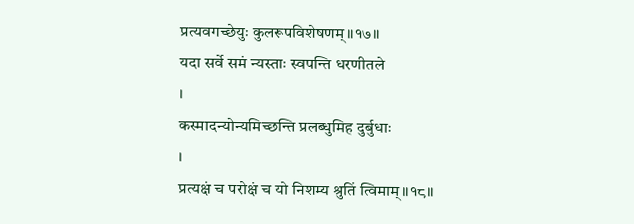प्रत्यवगच्छेयुः कुलरूपविशेषणम्॥१७॥
यदा सर्वे समं न्यस्ताः स्वपन्ति धरणीतले
।
कस्मादन्योन्यमिच्छन्ति प्रलब्धुमिह दुर्बुधाः
।
प्रत्यक्षं च परोक्षं च यो निशम्य श्रुतिं त्विमाम्॥१८॥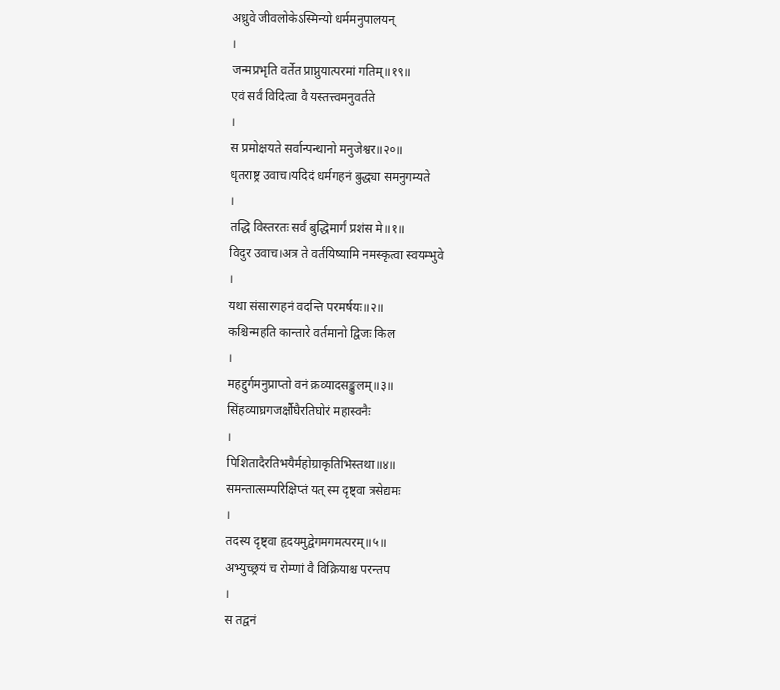अध्रुवे जीवलोकेऽस्मिन्यो धर्ममनुपालयन्
।
जन्मप्रभृति वर्तेत प्राप्नुयात्परमां गतिम्॥१९॥
एवं सर्वं विदित्वा वै यस्तत्त्वमनुवर्तते
।
स प्रमोक्षयते सर्वान्पन्थानो मनुजेश्वर॥२०॥
धृतराष्ट्र उवाच।यदिदं धर्मगहनं बुद्ध्या समनुगम्यते
।
तद्धि विस्तरतः सर्वं बुद्धिमार्गं प्रशंस मे॥१॥
विदुर उवाच।अत्र ते वर्तयिष्यामि नमस्कृत्वा स्वयम्भुवे
।
यथा संसारगहनं वदन्ति परमर्षयः॥२॥
कश्चिन्महति कान्तारे वर्तमानो द्विजः किल
।
महद्दुर्गमनुप्राप्तो वनं क्रव्यादसङ्कुलम्॥३॥
सिंहव्याघ्रगजर्क्षौघैरतिघोरं महास्वनैः
।
पिशितादैरतिभयैर्महोग्राकृतिभिस्तथा॥४॥
समन्तात्सम्परिक्षिप्तं यत् स्म दृष्ट्वा त्रसेद्यमः
।
तदस्य दृष्ट्वा हृदयमुद्वेगमगमत्परम्॥५॥
अभ्युच्छ्रयं च रोम्णां वै विक्रियाश्च परन्तप
।
स तद्वनं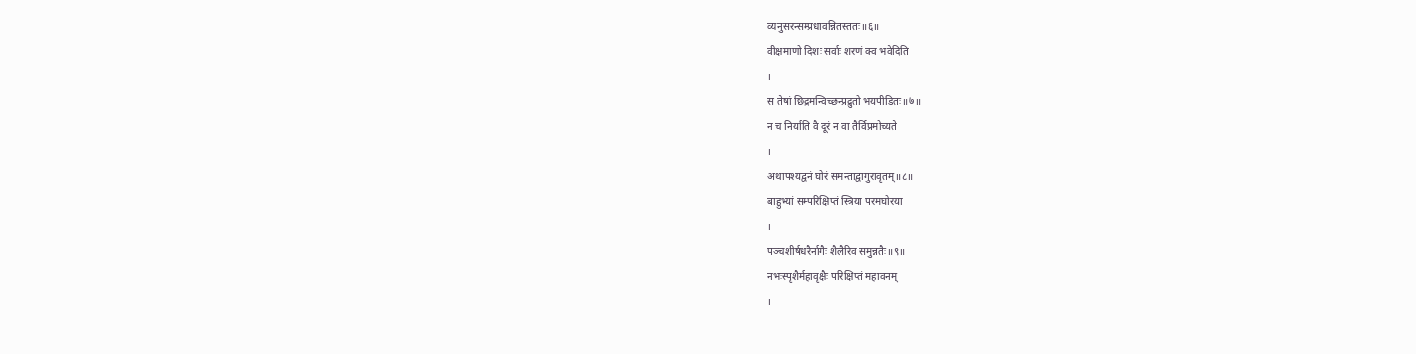व्यनुसरन्सम्प्रधावन्नितस्ततः॥६॥
वीक्षमाणो दिशः सर्वाः शरणं क्व भवेदिति
।
स तेषां छिद्रमन्विच्छन्प्रद्रुतो भयपीडितः॥७॥
न च निर्याति वै दूरं न वा तैर्विप्रमोच्यते
।
अथापश्यद्वनं घोरं समन्ताद्वागुरावृतम्॥८॥
बाहुभ्यां सम्परिक्षिप्तं स्त्रिया परमघोरया
।
पञ्चशीर्षधरैर्नागैः शैलैरिव समुन्नतैः॥९॥
नभःस्पृशैर्महावृक्षैः परिक्षिप्तं महावनम्
।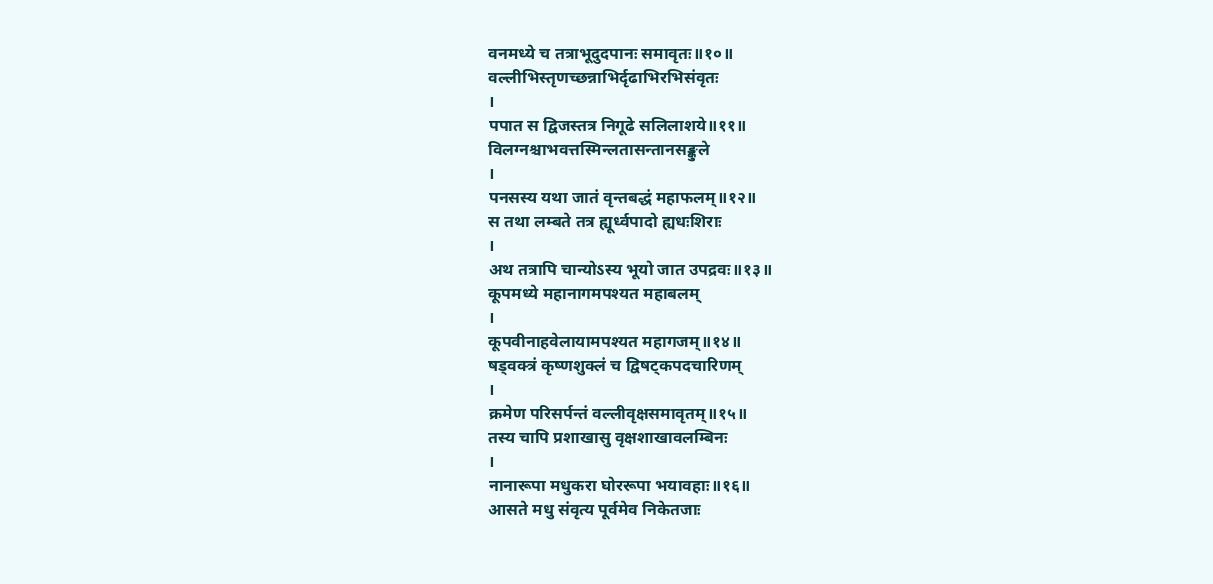वनमध्ये च तत्राभूदुदपानः समावृतः॥१०॥
वल्लीभिस्तृणच्छन्नाभिर्दृढाभिरभिसंवृतः
।
पपात स द्विजस्तत्र निगूढे सलिलाशये॥११॥
विलग्नश्चाभवत्तस्मिन्लतासन्तानसङ्कुले
।
पनसस्य यथा जातं वृन्तबद्धं महाफलम्॥१२॥
स तथा लम्बते तत्र ह्यूर्ध्वपादो ह्यधःशिराः
।
अथ तत्रापि चान्योऽस्य भूयो जात उपद्रवः॥१३॥
कूपमध्ये महानागमपश्यत महाबलम्
।
कूपवीनाहवेलायामपश्यत महागजम्॥१४॥
षड्वक्त्रं कृष्णशुक्लं च द्विषट्कपदचारिणम्
।
क्रमेण परिसर्पन्तं वल्लीवृक्षसमावृतम्॥१५॥
तस्य चापि प्रशाखासु वृक्षशाखावलम्बिनः
।
नानारूपा मधुकरा घोररूपा भयावहाः॥१६॥
आसते मधु संवृत्य पूर्वमेव निकेतजाः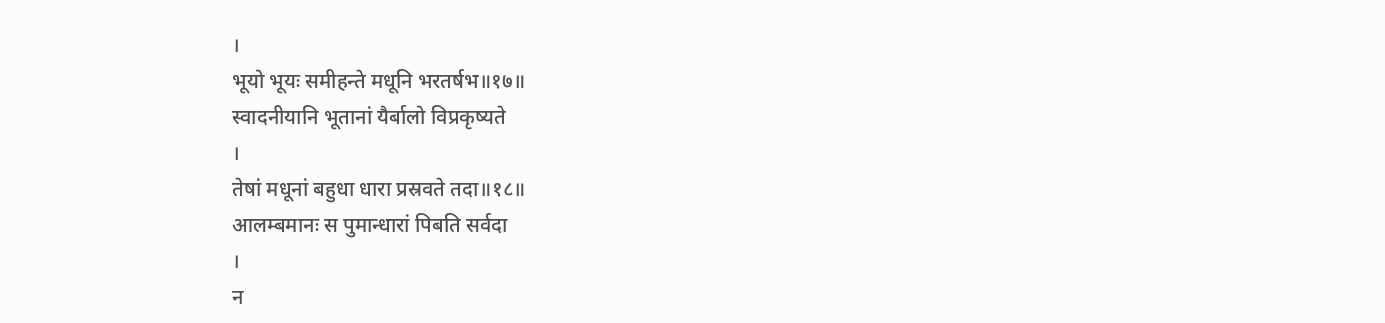।
भूयो भूयः समीहन्ते मधूनि भरतर्षभ॥१७॥
स्वादनीयानि भूतानां यैर्बालो विप्रकृष्यते
।
तेषां मधूनां बहुधा धारा प्रस्रवते तदा॥१८॥
आलम्बमानः स पुमान्धारां पिबति सर्वदा
।
न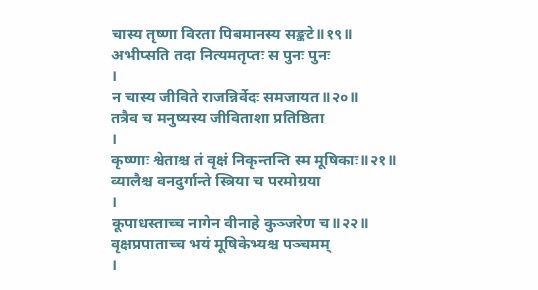चास्य तृष्णा विरता पिबमानस्य सङ्कटे॥१९॥
अभीप्सति तदा नित्यमतृप्तः स पुनः पुनः
।
न चास्य जीविते राजन्निर्वेदः समजायत॥२०॥
तत्रैव च मनुष्यस्य जीविताशा प्रतिष्ठिता
।
कृष्णाः श्वेताश्च तं वृक्षं निकृन्तन्ति स्म मूषिकाः॥२१॥
व्यालैश्च वनदुर्गान्ते स्त्रिया च परमोग्रया
।
कूपाधस्ताच्च नागेन वीनाहे कुञ्जरेण च॥२२॥
वृक्षप्रपाताच्च भयं मूषिकेभ्यश्च पञ्चमम्
।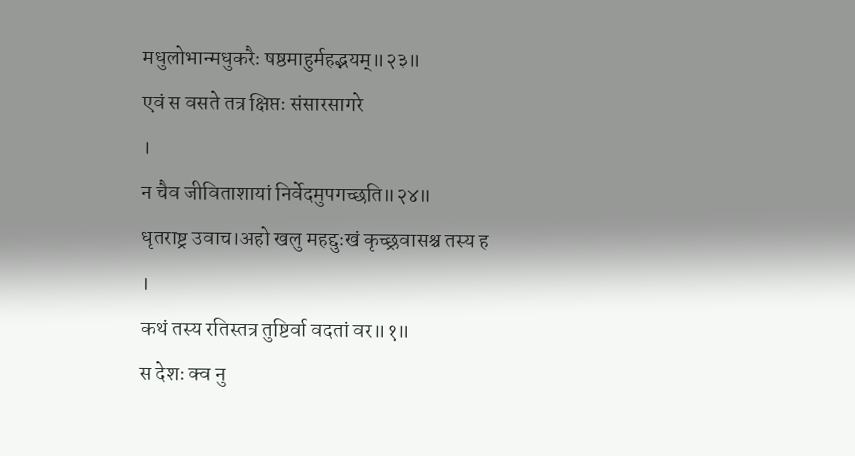मधुलोभान्मधुकरैः षष्ठमाहुर्महद्भयम्॥२३॥
एवं स वसते तत्र क्षिप्तः संसारसागरे
।
न चैव जीविताशायां निर्वेदमुपगच्छति॥२४॥
धृतराष्ट्र उवाच।अहो खलु महद्दुःखं कृच्छ्रवासश्च तस्य ह
।
कथं तस्य रतिस्तत्र तुष्टिर्वा वदतां वर॥१॥
स देशः क्व नु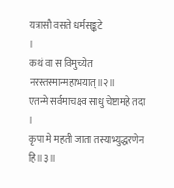यत्रासौ वसते धर्मसङ्कटे
।
कथं वा स विमुच्येत नरस्तस्मान्महाभयात्॥२॥
एतन्मे सर्वमाचक्ष्व साधु चेष्टामहे तदा
।
कृपा मे महती जाता तस्याभ्युद्धरणेन हि॥३॥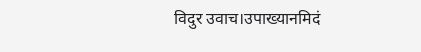विदुर उवाच।उपाख्यानमिदं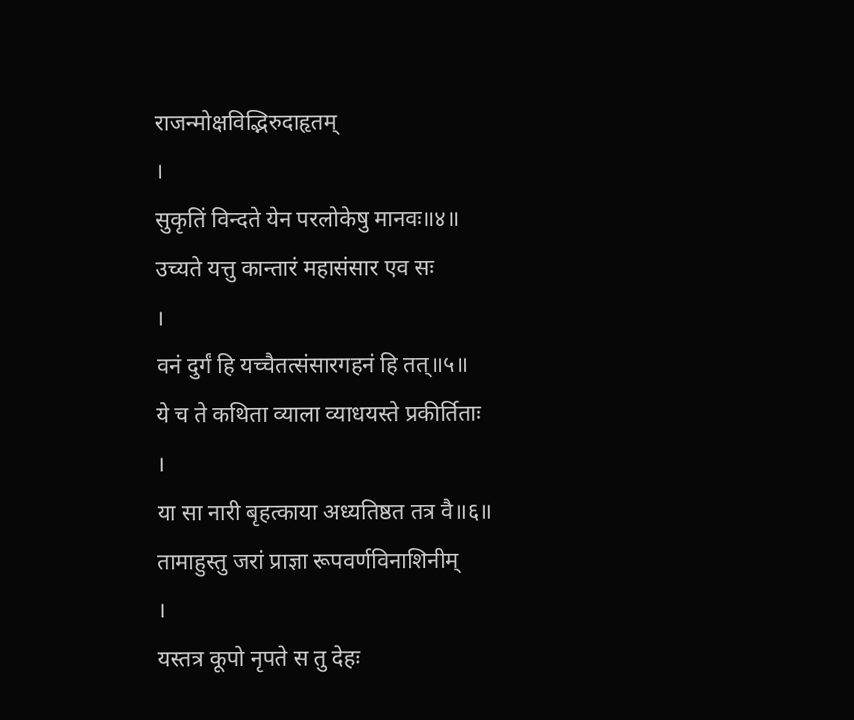राजन्मोक्षविद्भिरुदाहृतम्
।
सुकृतिं विन्दते येन परलोकेषु मानवः॥४॥
उच्यते यत्तु कान्तारं महासंसार एव सः
।
वनं दुर्गं हि यच्चैतत्संसारगहनं हि तत्॥५॥
ये च ते कथिता व्याला व्याधयस्ते प्रकीर्तिताः
।
या सा नारी बृहत्काया अध्यतिष्ठत तत्र वै॥६॥
तामाहुस्तु जरां प्राज्ञा रूपवर्णविनाशिनीम्
।
यस्तत्र कूपो नृपते स तु देहः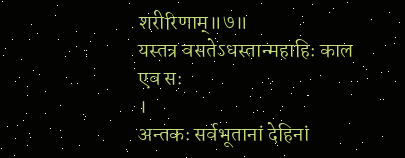शरीरिणाम्॥७॥
यस्तत्र वसतेऽधस्तान्महाहिः काल एव सः
।
अन्तकः सर्वभूतानां देहिनां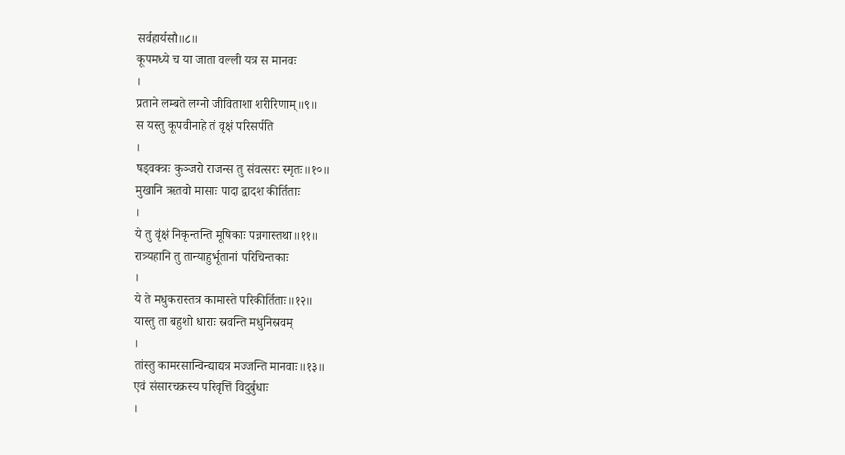सर्वहार्यसौ॥८॥
कूपमध्ये च या जाता वल्ली यत्र स मानवः
।
प्रताने लम्बते लग्नो जीविताशा शरीरिणाम्॥९॥
स यस्तु कूपवीनाहे तं वृक्षं परिसर्पति
।
षड्वक्त्रः कुञ्जरो राजन्स तु संवत्सरः स्मृतः॥१०॥
मुखानि ऋतवो मासाः पादा द्वादश कीर्तिताः
।
ये तु वृंक्षं निकृन्तन्ति मूषिकाः पन्नगास्तथा॥११॥
रात्र्यहानि तु तान्याहुर्भूतानां परिचिन्तकाः
।
ये ते मधुकरास्तत्र कामास्ते परिकीर्तिताः॥१२॥
यास्तु ता बहुशो धाराः स्रवन्ति मधुनिस्रवम्
।
तांस्तु कामरसान्विन्द्याद्यत्र मज्जन्ति मानवाः॥१३॥
एवं संसारचक्रस्य परिवृत्तिं विदुर्बुधाः
।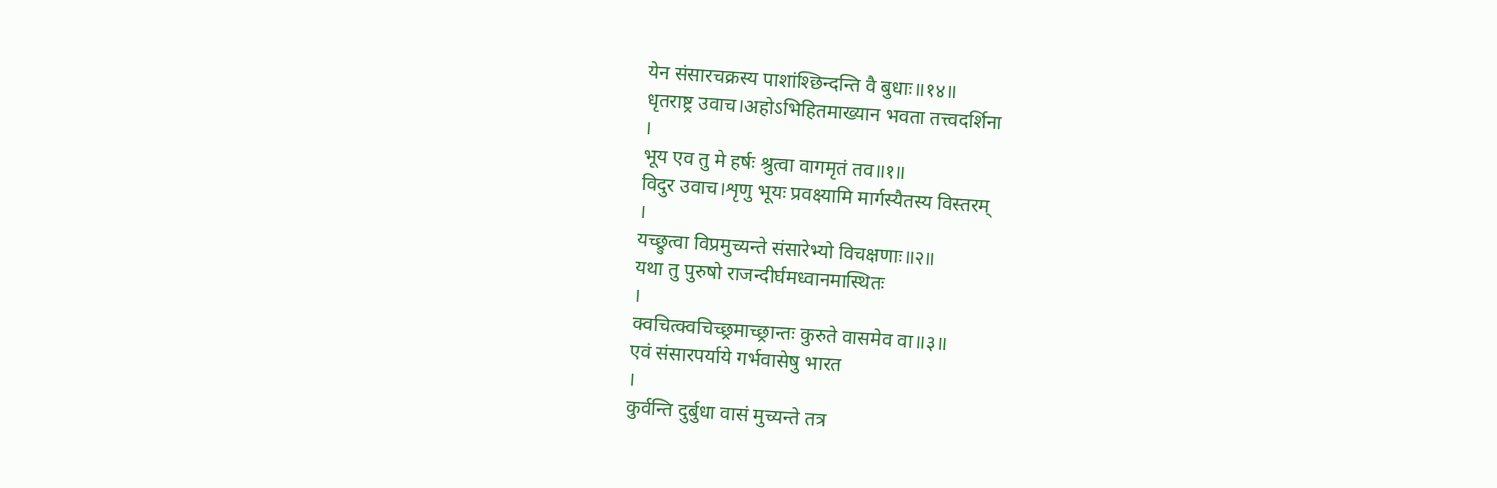येन संसारचक्रस्य पाशांश्छिन्दन्ति वै बुधाः॥१४॥
धृतराष्ट्र उवाच।अहोऽभिहितमाख्यान भवता तत्त्वदर्शिना
।
भूय एव तु मे हर्षः श्रुत्वा वागमृतं तव॥१॥
विदुर उवाच।शृणु भूयः प्रवक्ष्यामि मार्गस्यैतस्य विस्तरम्
।
यच्छ्रुत्वा विप्रमुच्यन्ते संसारेभ्यो विचक्षणाः॥२॥
यथा तु पुरुषो राजन्दीर्घमध्वानमास्थितः
।
क्वचित्क्वचिच्छ्रमाच्छ्रान्तः कुरुते वासमेव वा॥३॥
एवं संसारपर्याये गर्भवासेषु भारत
।
कुर्वन्ति दुर्बुधा वासं मुच्यन्ते तत्र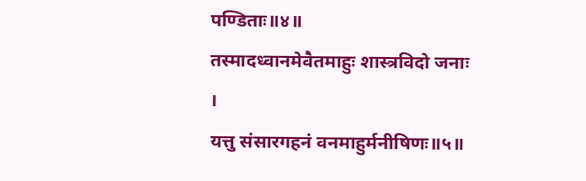पण्डिताः॥४॥
तस्मादध्वानमेवैतमाहुः शास्त्रविदो जनाः
।
यत्तु संसारगहनं वनमाहुर्मनीषिणः॥५॥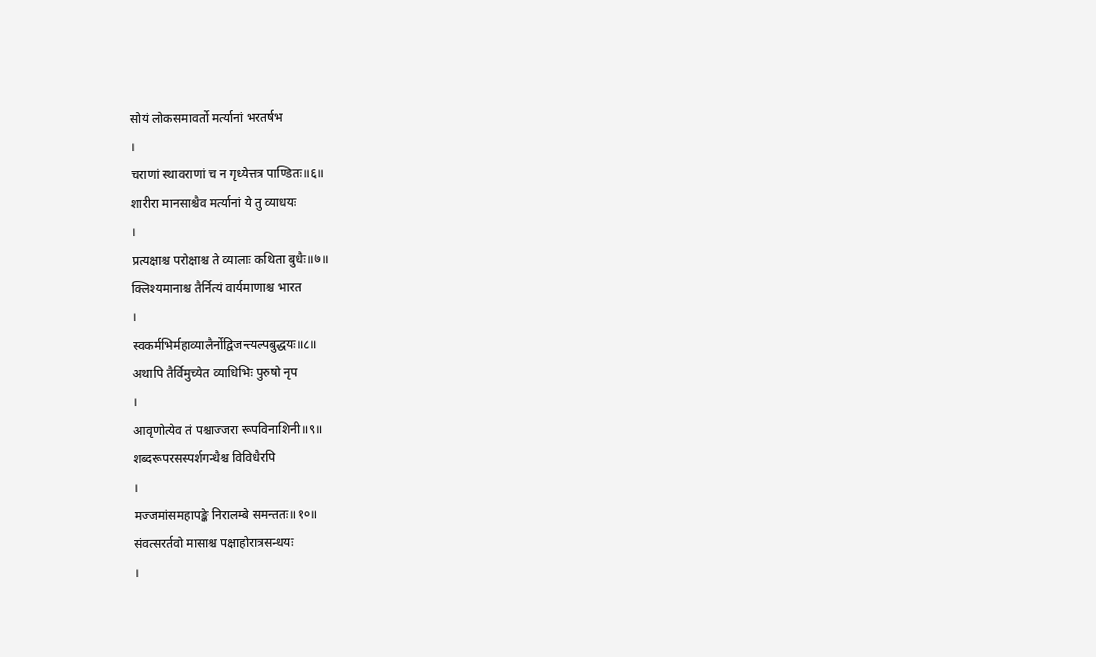सोयं लोकसमावर्तो मर्त्यानां भरतर्षभ
।
चराणां स्थावराणां च न गृध्येत्तत्र पाण्डितः॥६॥
शारीरा मानसाश्चैव मर्त्यानां ये तु व्याधयः
।
प्रत्यक्षाश्च परोक्षाश्च ते व्यालाः कथिता बुधैः॥७॥
क्लिश्यमानाश्च तैर्नित्यं वार्यमाणाश्च भारत
।
स्वकर्मभिर्महाव्यालैर्नोद्विजन्त्यल्पबुद्धयः॥८॥
अथापि तैर्विमुच्येत व्याधिभिः पुरुषो नृप
।
आवृणोत्येव तं पश्चाज्जरा रूपविनाशिनी॥९॥
शब्दरूपरसस्पर्शगन्धैश्च विविधैरपि
।
मज्जमांसमहापङ्के निरालम्बे समन्ततः॥१०॥
संवत्सरर्तवो मासाश्च पक्षाहोरात्रसन्धयः
।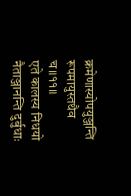क्रमेणास्योपयुञ्जन्ति रूपमायुस्तथैव च॥११॥
एते कालस्य निधयो नैताञ्जानन्ति दुर्बुधाः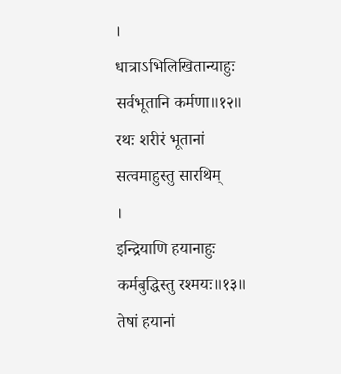।
धात्राऽभिलिखितान्याहुः सर्वभूतानि कर्मणा॥१२॥
रथः शरीरं भूतानां सत्वमाहुस्तु सारथिम्
।
इन्द्रियाणि हयानाहुः कर्मबुद्धिस्तु रश्मयः॥१३॥
तेषां हयानां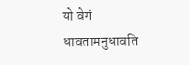यो वेगं धावतामनुधावति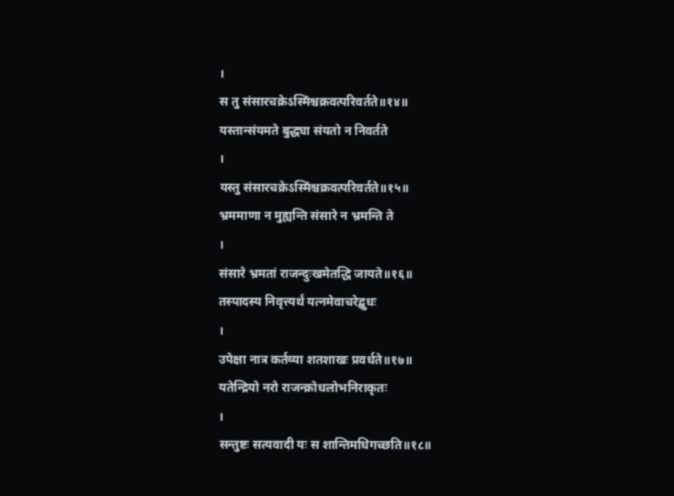।
स तु संसारचक्रेऽस्मिंश्चक्रवत्परिवर्तते॥१४॥
यस्तान्संयमते बुद्ध्या संयतो न निवर्तते
।
यस्तु संसारचक्रेऽस्मिंश्चक्रवत्परिवर्तते॥१५॥
भ्रममाणा न मुह्यन्ति संसारे न भ्रमन्ति ते
।
संसारे भ्रमतां राजन्दुःखमेतद्धि जायते॥१६॥
तस्पादस्य निवृत्त्यर्थं यत्नमेवाचरेद्बुधः
।
उपेक्षा नात्र कर्तव्या शतशाखः प्रवर्धते॥१७॥
यतेन्द्रियो नरो राजन्क्रोधलोभनिराकृतः
।
सन्तुष्टः सत्यवादी यः स शान्तिमधिगच्छति॥१८॥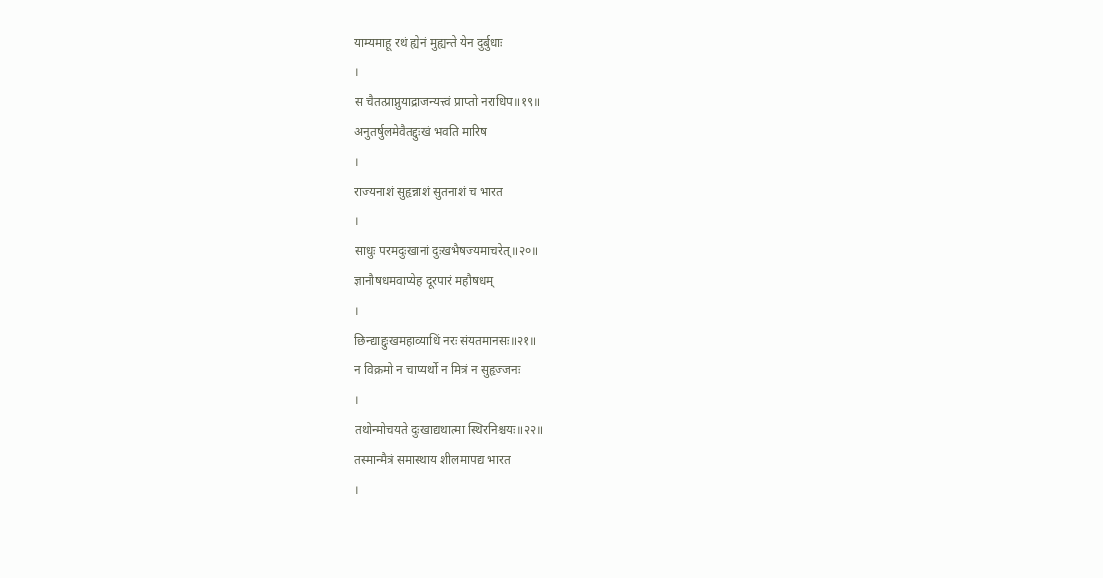याम्यमाहू रथं ह्येनं मुह्यन्ते येन दुर्बुधाः
।
स चैतत्प्राप्नुयाद्राजन्यत्त्वं प्राप्तो नराधिप॥१९॥
अनुतर्षुलमेवैतद्दुःखं भवति मारिष
।
राज्यनाशं सुहृन्नाशं सुतनाशं च भारत
।
साधुः परमदुःखानां दुःखभैषज्यमाचरेत्॥२०॥
ज्ञानौषधमवाप्येह दूरपारं महौषधम्
।
छिन्द्याद्दुःखमहाव्याधिं नरः संयतमानसः॥२१॥
न विक्रमो न चाप्यर्थो न मित्रं न सुहृज्जनः
।
तथोन्मोचयते दुःखाद्यथात्मा स्थिरनिश्चयः॥२२॥
तस्मान्मैत्रं समास्थाय शीलमापद्य भारत
।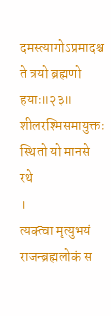दमस्त्यागोऽप्रमादश्च ते त्रयो ब्रह्मणो हयाः॥२३॥
शीलरश्मिसमायुक्तः स्थितो यो मानसे रथे
।
त्यक्त्वा मृत्युभयं राजन्ब्रह्मलोकं स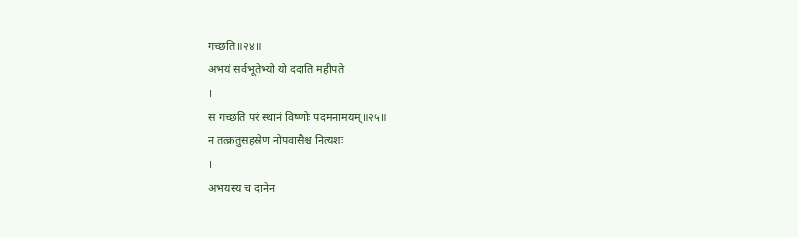गच्छति॥२४॥
अभयं सर्वभूतेभ्यो यो ददाति महीपते
।
स गच्छति परं स्थानं विष्णोः पदमनामयम्॥२५॥
न तत्क्रतुसहस्रेण नोपवासैश्च नित्यशः
।
अभयस्य च दानेन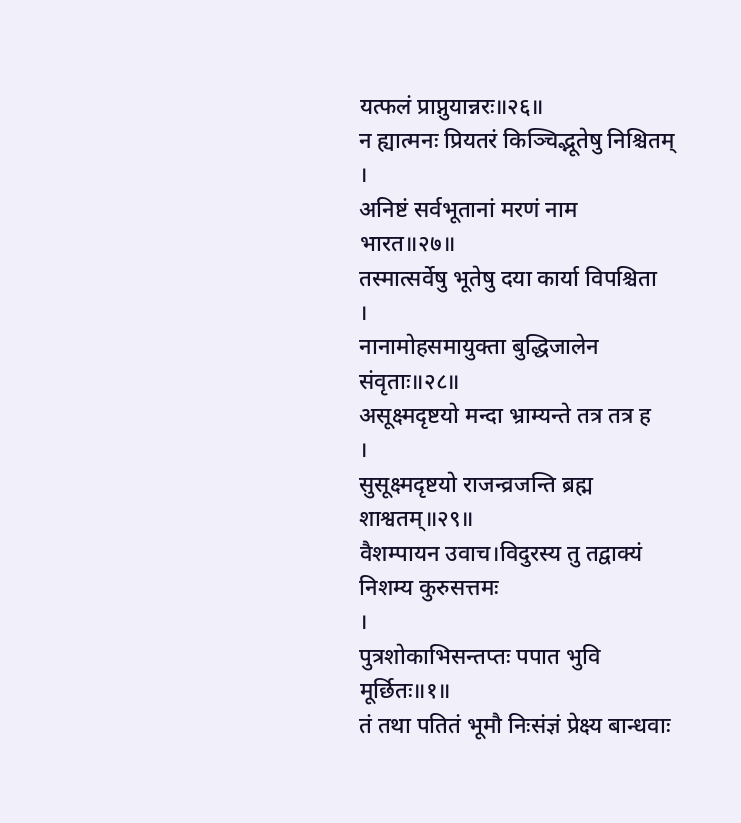यत्फलं प्राप्नुयान्नरः॥२६॥
न ह्यात्मनः प्रियतरं किञ्चिद्भूतेषु निश्चितम्
।
अनिष्टं सर्वभूतानां मरणं नाम भारत॥२७॥
तस्मात्सर्वेषु भूतेषु दया कार्या विपश्चिता
।
नानामोहसमायुक्ता बुद्धिजालेन संवृताः॥२८॥
असूक्ष्मदृष्टयो मन्दा भ्राम्यन्ते तत्र तत्र ह
।
सुसूक्ष्मदृष्टयो राजन्व्रजन्ति ब्रह्म शाश्वतम्॥२९॥
वैशम्पायन उवाच।विदुरस्य तु तद्वाक्यं निशम्य कुरुसत्तमः
।
पुत्रशोकाभिसन्तप्तः पपात भुवि मूर्छितः॥१॥
तं तथा पतितं भूमौ निःसंज्ञं प्रेक्ष्य बान्धवाः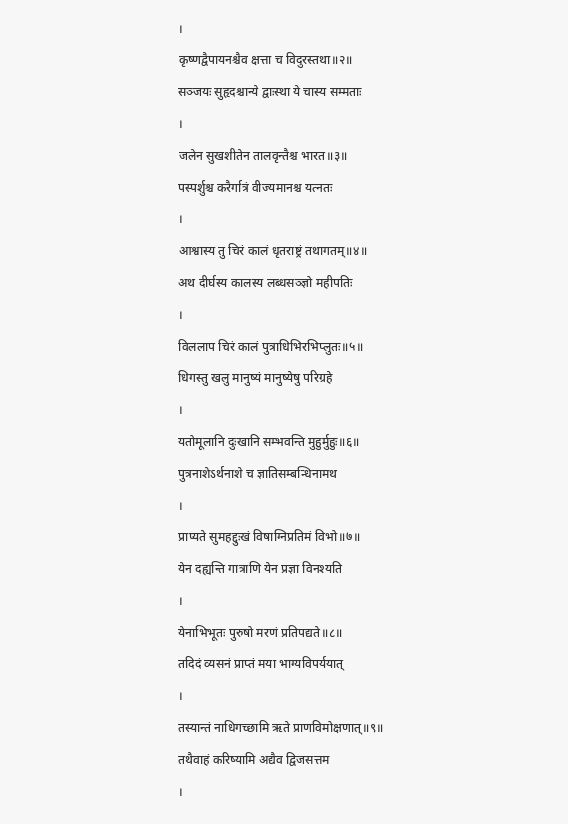।
कृष्णद्वैपायनश्चैव क्षत्ता च विदुरस्तथा॥२॥
सञ्जयः सुहृदश्चान्ये द्वाःस्था ये चास्य सम्मताः
।
जलेन सुखशीतेन तालवृन्तैश्च भारत॥३॥
पस्पर्शुश्च करैर्गात्रं वीज्यमानश्च यत्नतः
।
आश्वास्य तु चिरं कालं धृतराष्ट्रं तथागतम्॥४॥
अथ दीर्घस्य कालस्य लब्धसञ्ज्ञो महीपतिः
।
विललाप चिरं कालं पुत्राधिभिरभिप्लुतः॥५॥
धिगस्तु खलु मानुष्यं मानुष्येषु परिग्रहे
।
यतोमूलानि दुःखानि सम्भवन्ति मुहुर्मुहुः॥६॥
पुत्रनाशेऽर्थनाशे च ज्ञातिसम्बन्धिनामथ
।
प्राप्यते सुमहद्दुःखं विषाग्निप्रतिमं विभो॥७॥
येन दह्यन्ति गात्राणि येन प्रज्ञा विनश्यति
।
येनाभिभूतः पुरुषो मरणं प्रतिपद्यते॥८॥
तदिदं व्यसनं प्राप्तं मया भाग्यविपर्ययात्
।
तस्यान्तं नाधिगच्छामि ऋते प्राणविमोक्षणात्॥९॥
तथैवाहं करिष्यामि अद्यैव द्विजसत्तम
।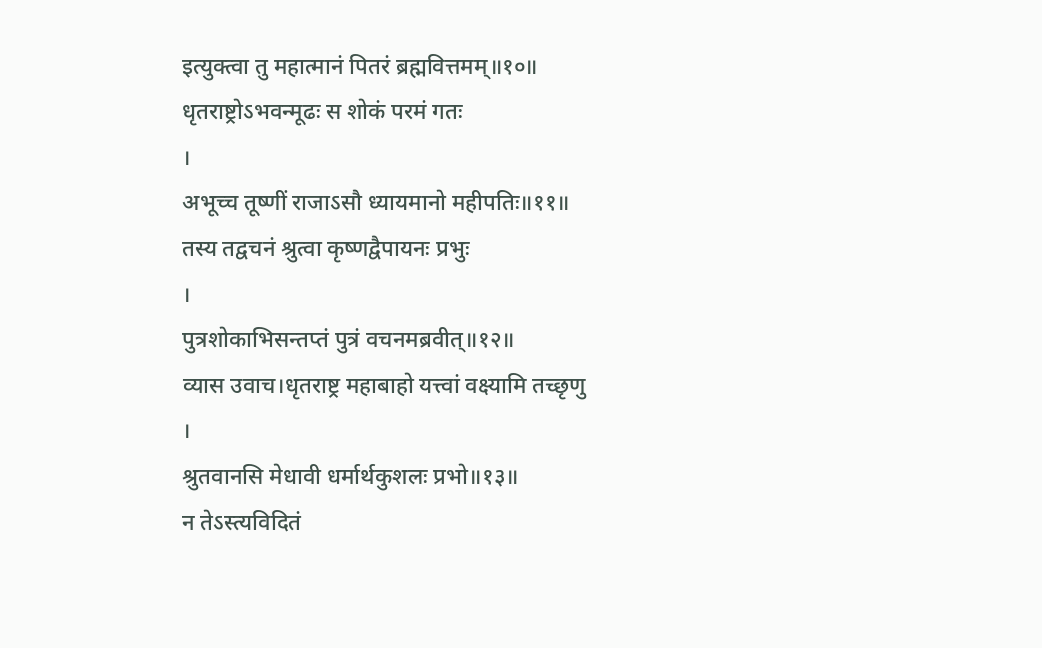इत्युक्त्वा तु महात्मानं पितरं ब्रह्मवित्तमम्॥१०॥
धृतराष्ट्रोऽभवन्मूढः स शोकं परमं गतः
।
अभूच्च तूष्णीं राजाऽसौ ध्यायमानो महीपतिः॥११॥
तस्य तद्वचनं श्रुत्वा कृष्णद्वैपायनः प्रभुः
।
पुत्रशोकाभिसन्तप्तं पुत्रं वचनमब्रवीत्॥१२॥
व्यास उवाच।धृतराष्ट्र महाबाहो यत्त्वां वक्ष्यामि तच्छृणु
।
श्रुतवानसि मेधावी धर्मार्थकुशलः प्रभो॥१३॥
न तेऽस्त्यविदितं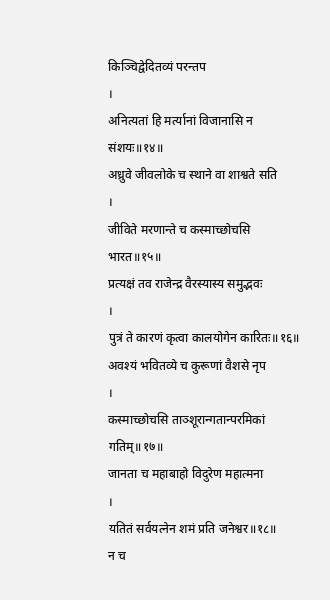किञ्चिद्वेदितव्यं परन्तप
।
अनित्यतां हि मर्त्यानां विजानासि न संशयः॥१४॥
अध्रुवे जीवलोके च स्थाने वा शाश्वते सति
।
जीविते मरणान्ते च कस्माच्छोचसि भारत॥१५॥
प्रत्यक्षं तव राजेन्द्र वैरस्यास्य समुद्भवः
।
पुत्रं ते कारणं कृत्वा कालयोगेन कारितः॥१६॥
अवश्यं भवितव्ये च कुरूणां वैशसे नृप
।
कस्माच्छोचसि ताञ्शूरान्गतान्परमिकां गतिम्॥१७॥
जानता च महाबाहो विदुरेण महात्मना
।
यतितं सर्वयत्नेन शमं प्रति जनेश्वर॥१८॥
न च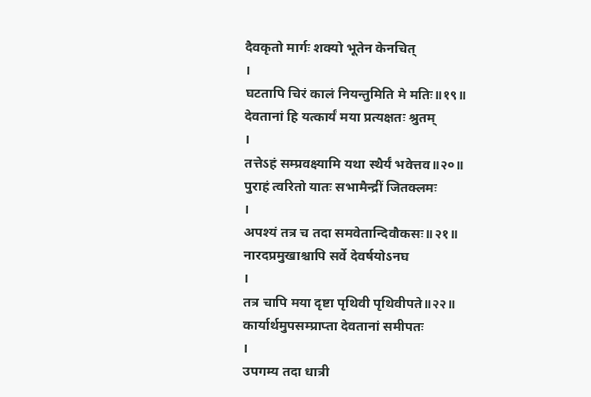दैवकृतो मार्गः शक्यो भूतेन केनचित्
।
घटतापि चिरं कालं नियन्तुमिति मे मतिः॥१९॥
देवतानां हि यत्कार्यं मया प्रत्यक्षतः श्रुतम्
।
तत्तेऽहं सम्प्रवक्ष्यामि यथा स्थैर्यं भवेत्तव॥२०॥
पुराहं त्वरितो यातः सभामैन्द्रीं जितक्लमः
।
अपश्यं तत्र च तदा समवेतान्दिवौकसः॥२१॥
नारदप्रमुखाश्चापि सर्वे देवर्षयोऽनघ
।
तत्र चापि मया दृष्टा पृथिवी पृथिवीपते॥२२॥
कार्यार्थमुपसम्प्राप्ता देवतानां समीपतः
।
उपगम्य तदा धात्री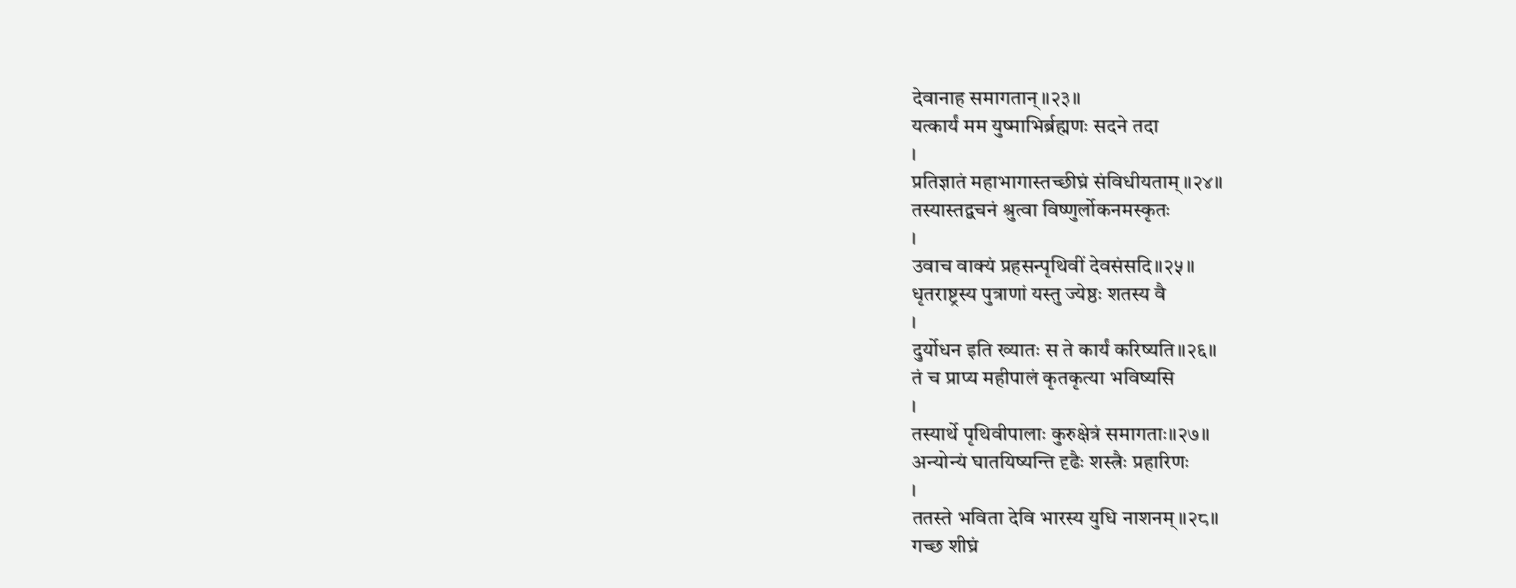देवानाह समागतान्॥२३॥
यत्कार्यं मम युष्माभिर्ब्रह्मणः सदने तदा
।
प्रतिज्ञातं महाभागास्तच्छीघ्रं संविधीयताम्॥२४॥
तस्यास्तद्वचनं श्रुत्वा विष्णुर्लोकनमस्कृतः
।
उवाच वाक्यं प्रहसन्पृथिवीं देवसंसदि॥२५॥
धृतराष्ट्रस्य पुत्राणां यस्तु ज्येष्ठः शतस्य वै
।
दुर्योधन इति ख्यातः स ते कार्यं करिष्यति॥२६॥
तं च प्राप्य महीपालं कृतकृत्या भविष्यसि
।
तस्यार्थे पृथिवीपालाः कुरुक्षेत्रं समागताः॥२७॥
अन्योन्यं घातयिष्यन्ति दृढैः शस्त्रैः प्रहारिणः
।
ततस्ते भविता देवि भारस्य युधि नाशनम्॥२८॥
गच्छ शीघ्रं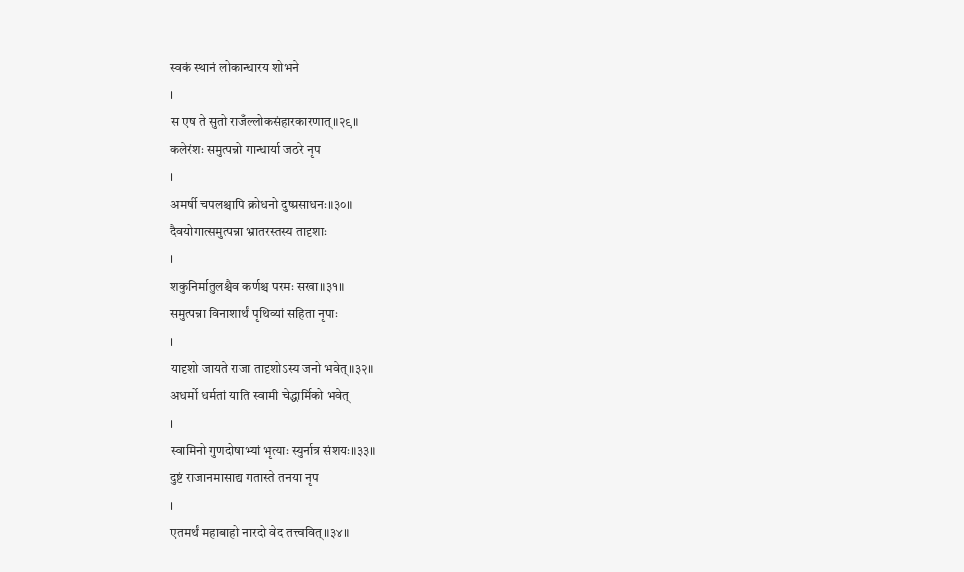स्वकं स्थानं लोकान्धारय शोभने
।
स एष ते सुतो राजँल्लोकसंहारकारणात्॥२९॥
कलेरंशः समुत्पन्नो गान्धार्या जठरे नृप
।
अमर्षी चपलश्चापि क्रोधनो दुष्प्रसाधनः॥३०॥
दैवयोगात्समुत्पन्ना भ्रातरस्तस्य तादृशाः
।
शकुनिर्मातुलश्चैव कर्णश्च परमः सखा॥३१॥
समुत्पन्ना विनाशार्थं पृथिव्यां सहिता नृपाः
।
यादृशो जायते राजा तादृशोऽस्य जनो भवेत्॥३२॥
अधर्मो धर्मतां याति स्वामी चेद्धार्मिको भवेत्
।
स्वामिनो गुणदोषाभ्यां भृत्याः स्युर्नात्र संशयः॥३३॥
दुष्टं राजानमासाद्य गतास्ते तनया नृप
।
एतमर्थं महाबाहो नारदो वेद तत्त्ववित्॥३४॥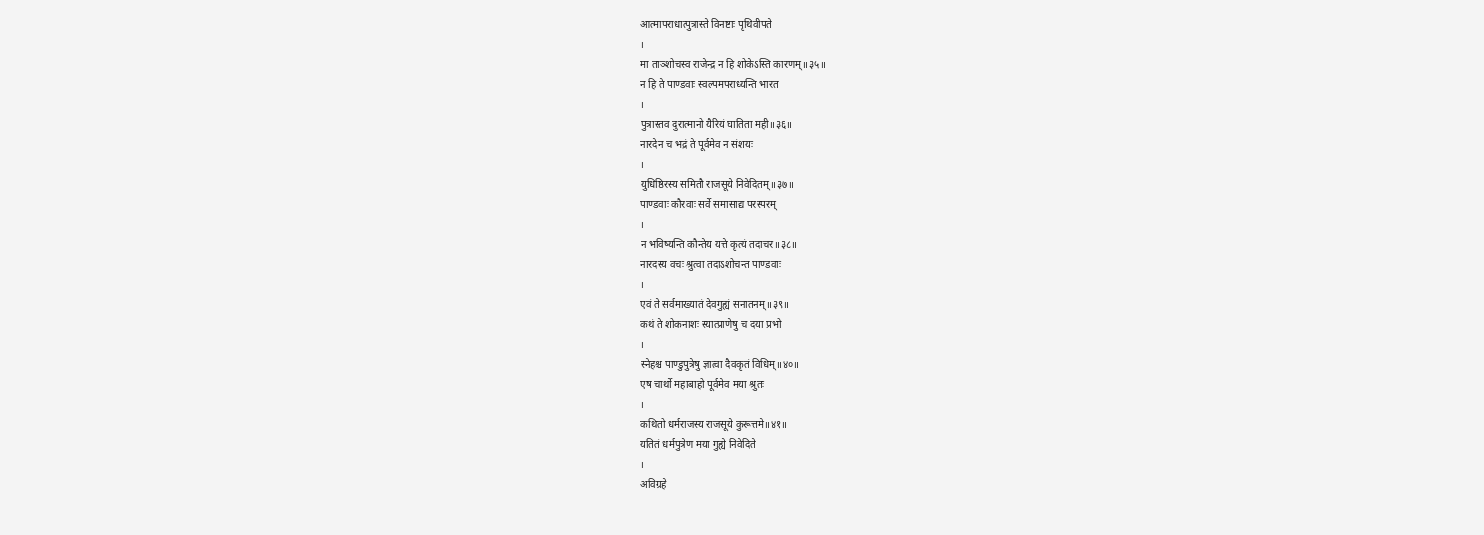आत्मापराधात्पुत्रास्ते विनष्टाः पृथिवीपते
।
मा ताञ्शोचस्व राजेन्द्र न हि शोकेऽस्ति कारणम्॥३५॥
न हि ते पाण्डवाः स्वल्पमपराध्यन्ति भारत
।
पुत्रास्तव दुरात्मानो यैरियं घातिता मही॥३६॥
नारदेन च भद्रं ते पूर्वमेव न संशयः
।
युधिष्ठिरस्य समितौ राजसूये निवेदितम्॥३७॥
पाण्डवाः कौरवाः सर्वे समासाद्य परस्परम्
।
न भविष्यन्ति कौन्तेय यत्ते कृत्यं तदाचर॥३८॥
नारदस्य वचः श्रुत्वा तदाऽशोचन्त पाण्डवाः
।
एवं ते सर्वमाख्यातं देवगुह्यं सनातनम्॥३९॥
कथं ते शोकनाशः स्यात्प्राणेषु च दया प्रभो
।
स्नेहश्च पाण्डुपुत्रेषु ज्ञात्वा दैवकृतं विधिम्॥४०॥
एष चार्थो महाबाहो पूर्वमेव मया श्रुतः
।
कथितो धर्मराजस्य राजसूये कुरूत्तमे॥४१॥
यतितं धर्मपुत्रेण मया गुह्ये निवेदिते
।
अविग्रहे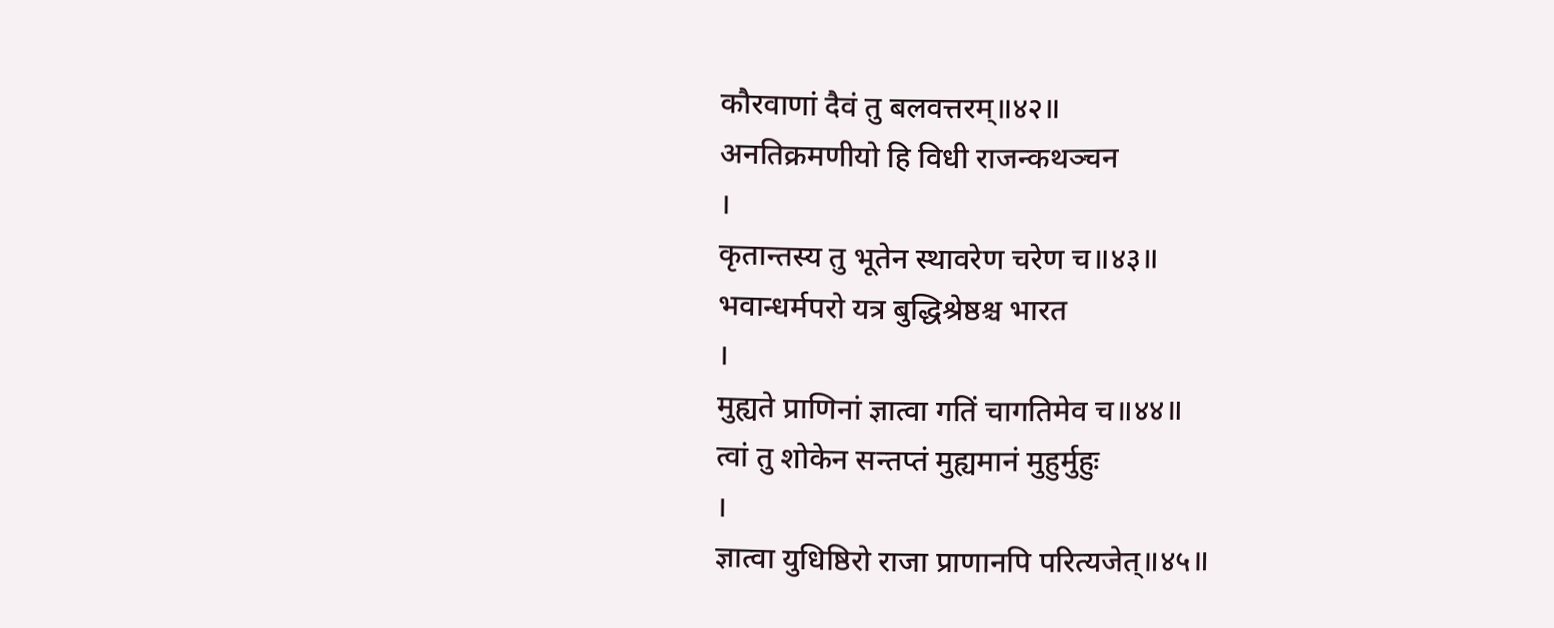कौरवाणां दैवं तु बलवत्तरम्॥४२॥
अनतिक्रमणीयो हि विधी राजन्कथञ्चन
।
कृतान्तस्य तु भूतेन स्थावरेण चरेण च॥४३॥
भवान्धर्मपरो यत्र बुद्धिश्रेष्ठश्च भारत
।
मुह्यते प्राणिनां ज्ञात्वा गतिं चागतिमेव च॥४४॥
त्वां तु शोकेन सन्तप्तं मुह्यमानं मुहुर्मुहुः
।
ज्ञात्वा युधिष्ठिरो राजा प्राणानपि परित्यजेत्॥४५॥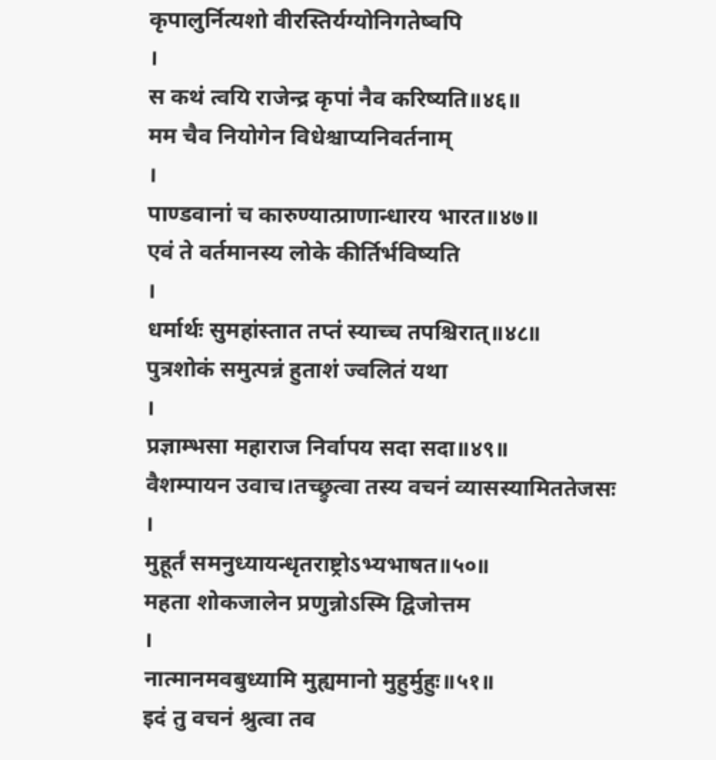कृपालुर्नित्यशो वीरस्तिर्यग्योनिगतेष्वपि
।
स कथं त्वयि राजेन्द्र कृपां नैव करिष्यति॥४६॥
मम चैव नियोगेन विधेश्चाप्यनिवर्तनाम्
।
पाण्डवानां च कारुण्यात्प्राणान्धारय भारत॥४७॥
एवं ते वर्तमानस्य लोके कीर्तिर्भविष्यति
।
धर्मार्थः सुमहांस्तात तप्तं स्याच्च तपश्चिरात्॥४८॥
पुत्रशोकं समुत्पन्नं हुताशं ज्वलितं यथा
।
प्रज्ञाम्भसा महाराज निर्वापय सदा सदा॥४९॥
वैशम्पायन उवाच।तच्छ्रुत्वा तस्य वचनं व्यासस्यामिततेजसः
।
मुहूर्तं समनुध्यायन्धृतराष्ट्रोऽभ्यभाषत॥५०॥
महता शोकजालेन प्रणुन्नोऽस्मि द्विजोत्तम
।
नात्मानमवबुध्यामि मुह्यमानो मुहुर्मुहुः॥५१॥
इदं तु वचनं श्रुत्वा तव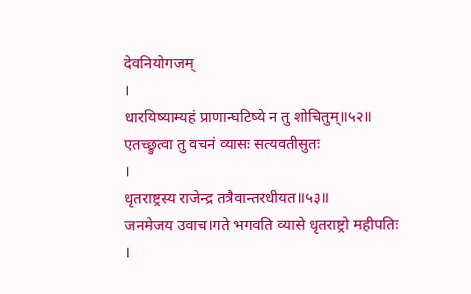देवनियोगजम्
।
धारयिष्याम्यहं प्राणान्घटिष्ये न तु शोचितुम्॥५२॥
एतच्छ्रुत्वा तु वचनं व्यासः सत्यवतीसुतः
।
धृतराष्ट्रस्य राजेन्द्र तत्रैवान्तरधीयत॥५३॥
जनमेजय उवाच।गते भगवति व्यासे धृतराष्ट्रो महीपतिः
।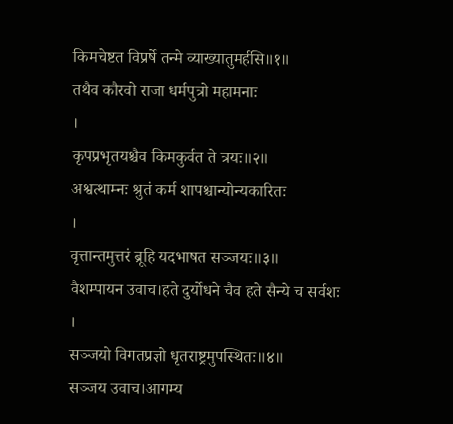किमचेष्टत विप्रर्षे तन्मे व्याख्यातुमर्हसि॥१॥
तथैव कौरवो राजा धर्मपुत्रो महामनाः
।
कृपप्रभृतयश्चैव किमकुर्वत ते त्रयः॥२॥
अश्वत्थाम्नः श्रुतं कर्म शापश्चान्योन्यकारितः
।
वृत्तान्तमुत्तरं ब्रूहि यदभाषत सञ्जयः॥३॥
वैशम्पायन उवाच।हते दुर्योधने चैव हते सैन्ये च सर्वशः
।
सञ्जयो विगतप्रज्ञो धृतराष्ट्रमुपस्थितः॥४॥
सञ्जय उवाच।आगम्य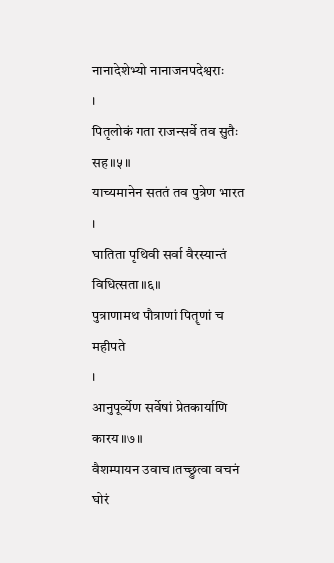नानादेशेभ्यो नानाजनपदेश्वराः
।
पितृलोकं गता राजन्सर्वे तव सुतैः सह॥५॥
याच्यमानेन सततं तव पुत्रेण भारत
।
घातिता पृथिवी सर्वा वैरस्यान्तं विधित्सता॥६॥
पुत्राणामथ पौत्राणां पितॄणां च महीपते
।
आनुपूर्व्येण सर्वेषां प्रेतकार्याणि कारय॥७॥
वैशम्पायन उवाच।तच्छ्रुत्वा वचनं घोरं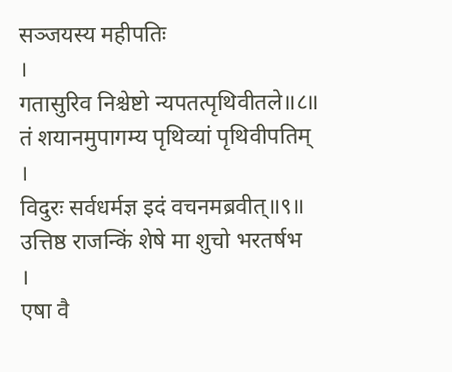सञ्जयस्य महीपतिः
।
गतासुरिव निश्चेष्टो न्यपतत्पृथिवीतले॥८॥
तं शयानमुपागम्य पृथिव्यां पृथिवीपतिम्
।
विदुरः सर्वधर्मज्ञ इदं वचनमब्रवीत्॥९॥
उत्तिष्ठ राजन्किं शेषे मा शुचो भरतर्षभ
।
एषा वै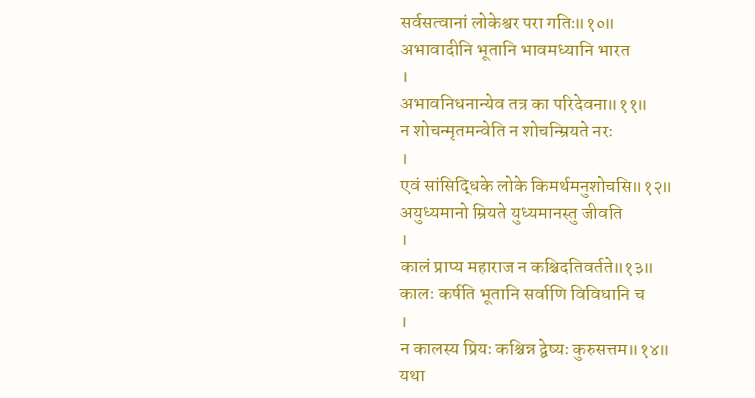सर्वसत्वानां लोकेश्वर परा गतिः॥१०॥
अभावादीनि भूतानि भावमध्यानि भारत
।
अभावनिधनान्येव तत्र का परिदेवना॥११॥
न शोचन्मृतमन्वेति न शोचन्म्रियते नरः
।
एवं सांसिद्धिके लोके किमर्थमनुशोचसि॥१२॥
अयुध्यमानो म्रियते युध्यमानस्तु जीवति
।
कालं प्राप्य महाराज न कश्चिदतिवर्तते॥१३॥
कालः कर्षति भूतानि सर्वाणि विविधानि च
।
न कालस्य प्रियः कश्चिन्न द्वेष्यः कुरुसत्तम॥१४॥
यथा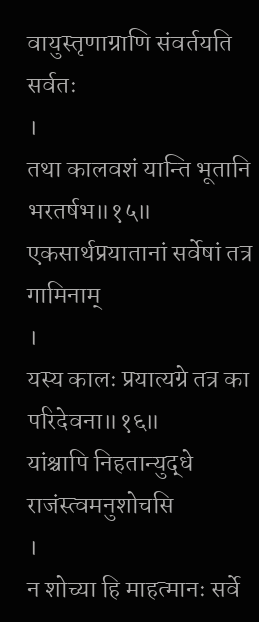वायुस्तृणाग्राणि संवर्तयति सर्वतः
।
तथा कालवशं यान्ति भूतानि भरतर्षभ॥१५॥
एकसार्थप्रयातानां सर्वेषां तत्र गामिनाम्
।
यस्य कालः प्रयात्यग्रे तत्र का परिदेवना॥१६॥
यांश्चापि निहतान्युद्धे राजंस्त्वमनुशोचसि
।
न शोच्या हि माहत्मानः सर्वे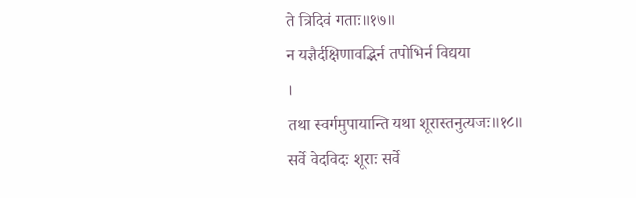ते त्रिदिवं गताः॥१७॥
न यज्ञैर्दक्षिणावद्भिर्न तपोभिर्न विद्यया
।
तथा स्वर्गमुपायान्ति यथा शूरास्तनुत्यजः॥१८॥
सर्वे वेदविदः शूराः सर्वे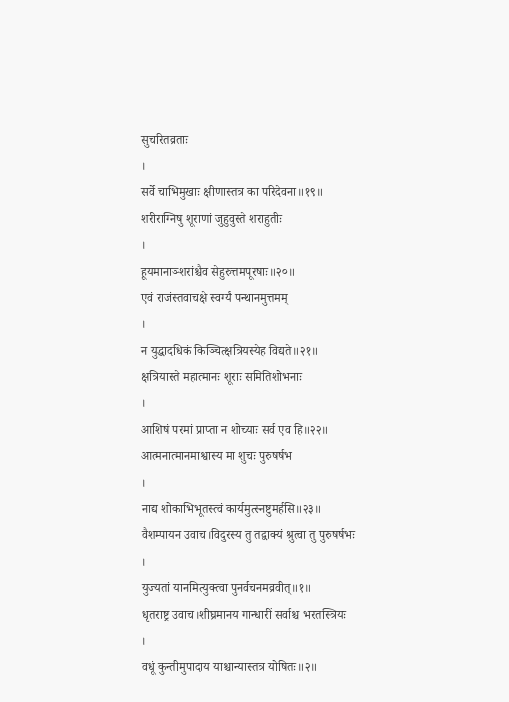सुचरितव्रताः
।
सर्वे चाभिमुखाः क्षीणास्तत्र का परिदेवना॥१९॥
शरीराग्निषु शूराणां जुहुवुस्ते शराहुतीः
।
हूयमानाञ्शरांश्चैव सेहुरुत्तमपूरषाः॥२०॥
एवं राजंस्तवाचक्षे स्वर्ग्यं पन्थानमुत्तमम्
।
न युद्धादधिकं किञ्चित्क्षत्रियस्येह विद्यते॥२१॥
क्षत्रियास्ते महात्मानः शूराः समितिशोभनाः
।
आशिषं परमां प्राप्ता न शोच्याः सर्व एव हि॥२२॥
आत्मनात्मानमाश्वास्य मा शुचः पुरुषर्षभ
।
नाद्य शोकाभिभूतस्त्वं कार्यमुत्स्नष्टुमर्हसि॥२३॥
वैशम्पायन उवाच।विदुरस्य तु तद्वाक्यं श्रुत्वा तु पुरुषर्षभः
।
युज्यतां यानमित्युक्त्वा पुनर्वचनमव्रवीत्॥१॥
धृतराष्ट्र उवाच।शीघ्रमानय गान्धारीं सर्वाश्च भरतस्त्रियः
।
वधूं कुन्तीमुपादाय याश्चान्यास्तत्र योषितः॥२॥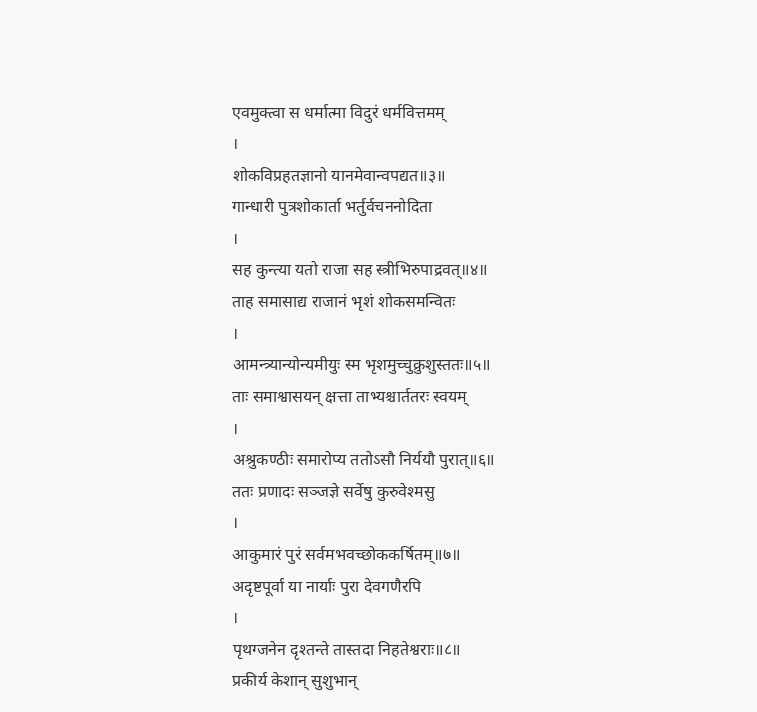एवमुक्त्वा स धर्मात्मा विदुरं धर्मवित्तमम्
।
शोकविप्रहतज्ञानो यानमेवान्वपद्यत॥३॥
गान्धारी पुत्रशोकार्ता भर्तुर्वचननोदिता
।
सह कुन्त्या यतो राजा सह स्त्रीभिरुपाद्रवत्॥४॥
ताह समासाद्य राजानं भृशं शोकसमन्वितः
।
आमन्त्र्यान्योन्यमीयुः स्म भृशमुच्चुक्रुशुस्ततः॥५॥
ताः समाश्वासयन् क्षत्ता ताभ्यश्चार्ततरः स्वयम्
।
अश्रुकण्ठीः समारोप्य ततोऽसौ निर्ययौ पुरात्॥६॥
ततः प्रणादः सञ्जज्ञे सर्वेषु कुरुवेश्मसु
।
आकुमारं पुरं सर्वमभवच्छोककर्षितम्॥७॥
अदृष्टपूर्वा या नार्याः पुरा देवगणैरपि
।
पृथग्जनेन दृश्तन्ते तास्तदा निहतेश्वराः॥८॥
प्रकीर्य केशान् सुशुभान्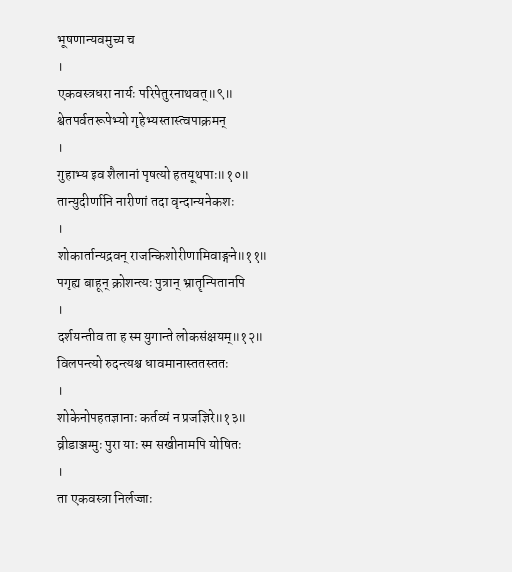भूषणान्यवमुच्य च
।
एकवस्त्रधरा नार्यः परिपेतुरनाथवत्॥९॥
श्वेतपर्वतरूपेभ्यो गृहेभ्यस्तास्त्वपाक्रमन्
।
गुहाभ्य इव शैलानां पृषत्यो हतयूथपाः॥१०॥
तान्युदीर्णानि नारीणां तदा वृन्दान्यनेकशः
।
शोकार्तान्यद्रवन् राजन्किशोरीणामिवाङ्गने॥११॥
पगृह्य बाहून् क्रोशन्त्यः पुत्रान् भ्रातॄन्पितानपि
।
दर्शयन्तीव ता ह स्म युगान्ते लोकसंक्षयम्॥१२॥
विलपन्त्यो रुदन्त्यश्च धावमानास्ततस्ततः
।
शोकेनोपहतज्ञानाः कर्तव्यं न प्रजज्ञिरे॥१३॥
व्रीडाञ्जग्मुः पुरा याः स्म सखीनामपि योषितः
।
ता एकवस्त्रा निर्लज्जाः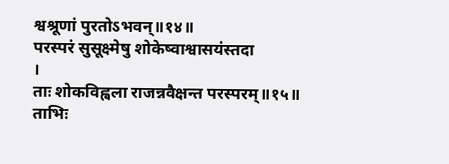श्वश्रूणां पुरतोऽभवन्॥१४॥
परस्परं सुसूक्ष्मेषु शोकेष्वाश्वासयंस्तदा
।
ताः शोकविह्वला राजन्नवैक्षन्त परस्परम्॥१५॥
ताभिः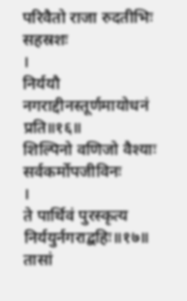परिवैतो राजा रुदतीभिः सहस्रशः
।
निर्ययौ नगराद्दीनस्तूर्णमायोधनं प्रति॥१६॥
शिल्पिनो वणिजो वैश्याः सर्वकर्मोपजीविनः
।
ते पार्थिवं पुरस्कृत्य निर्ययुर्नगराद्बहिः॥१७॥
तासां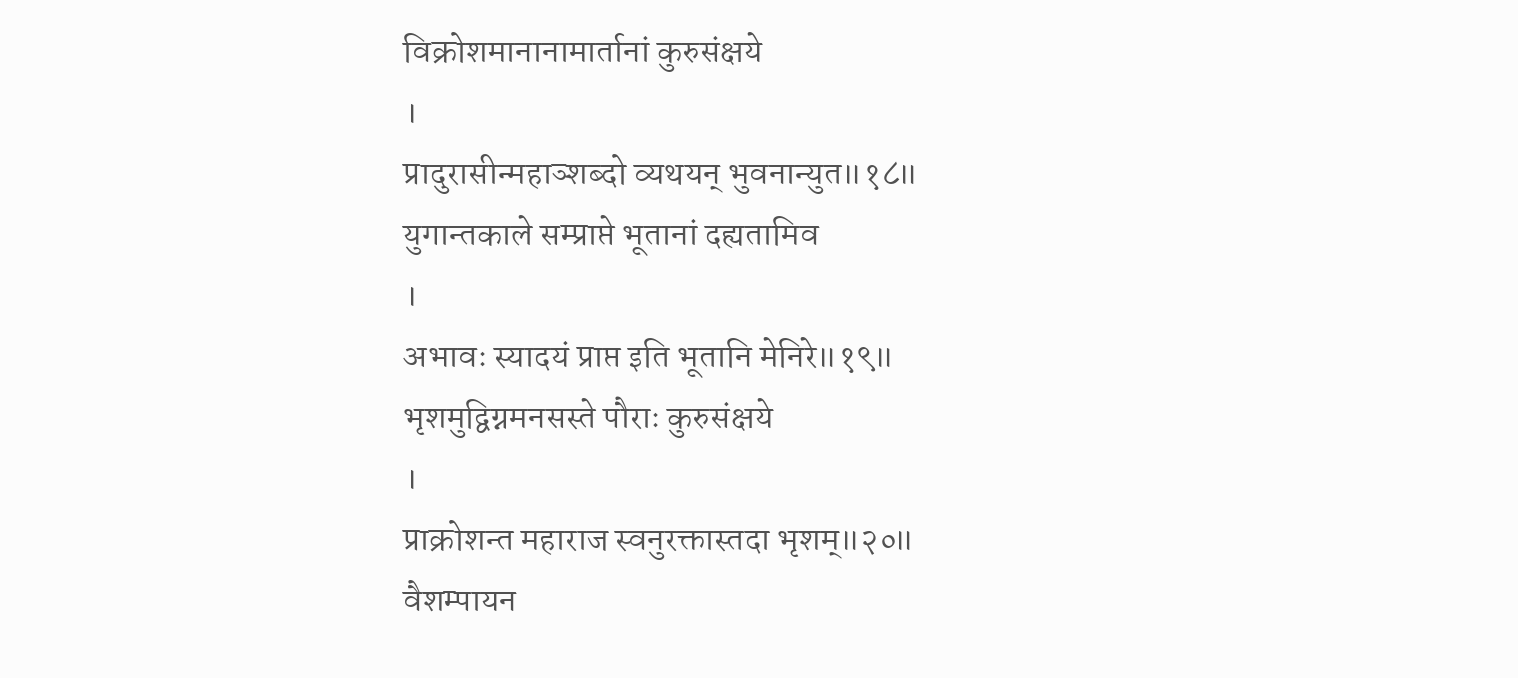विक्रोशमानानामार्तानां कुरुसंक्षये
।
प्रादुरासीन्महाञ्शब्दो व्यथयन् भुवनान्युत॥१८॥
युगान्तकाले सम्प्राप्ते भूतानां दह्यतामिव
।
अभावः स्यादयं प्राप्त इति भूतानि मेनिरे॥१९॥
भृशमुद्विग्नमनसस्ते पौराः कुरुसंक्षये
।
प्राक्रोशन्त महाराज स्वनुरक्तास्तदा भृशम्॥२०॥
वैशम्पायन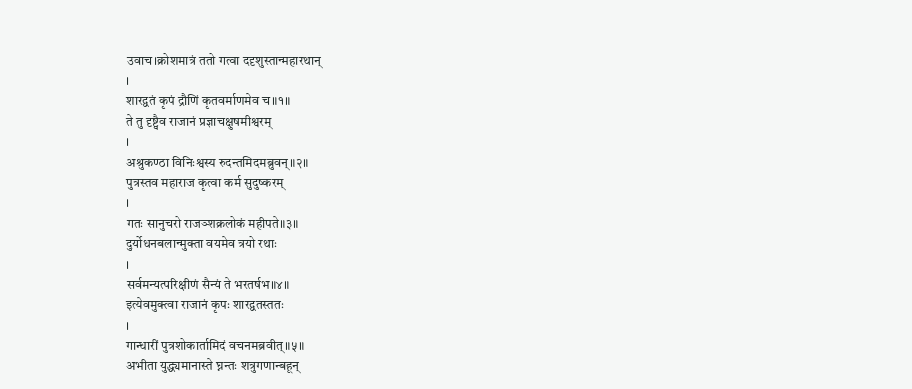उवाच।क्रोशमात्रं ततो गत्वा ददृशुस्तान्महारथान्
।
शारद्वतं कृपं द्रौणिं कृतवर्माणमेव च॥१॥
ते तु दृष्ट्वैव राजानं प्रज्ञाचक्षुषमीश्वरम्
।
अश्रुकण्ठा विनिःश्वस्य रुदन्तमिदमब्रुवन्॥२॥
पुत्रस्तव महाराज कृत्वा कर्म सुदुष्करम्
।
गतः सानुचरो राजञ्शक्रलोकं महीपते॥३॥
दुर्योधनबलान्मुक्ता वयमेव त्रयो रथाः
।
सर्वमन्यत्परिक्षीणं सैन्यं ते भरतर्षभ॥४॥
इत्येवमुक्त्वा राजानं कृपः शारद्वतस्ततः
।
गान्धारीं पुत्रशोकार्तामिदं वचनमब्रवीत्॥५॥
अभीता युद्ध्यमानास्ते घ्नन्तः शत्रुगणान्बहून्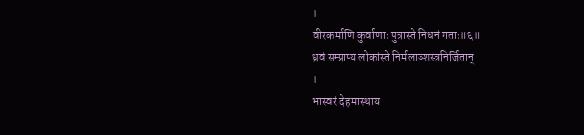।
वीरकर्माणि कुर्वाणाः पुत्रास्ते निधनं गताः॥६॥
ध्रवं सम्प्राप्य लोकांस्ते निर्मलाञ्शस्त्रनिर्जितान्
।
भास्वरं देहमास्थाय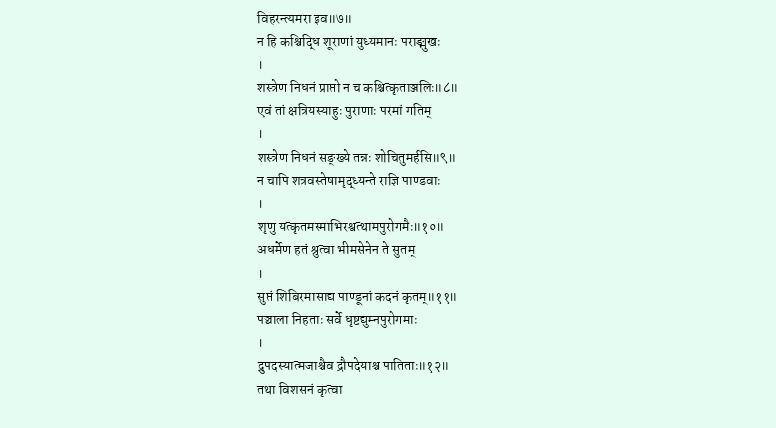विहरन्त्यमरा इव॥७॥
न हि कश्चिद्धि शूराणां युध्यमानः पराङ्मुखः
।
शस्त्रेण निधनं प्राप्तो न च कश्चित्कृताञ्जलिः॥८॥
एवं तां क्षत्रियस्याहुः पुराणाः परमां गतिम्
।
शस्त्रेण निधनं सङ्ख्ये तन्नः शोचितुमर्हसि॥९॥
न चापि शत्रवस्तेषामृद्ध्यन्ते राज्ञि पाण्डवाः
।
शृणु यत्कृतमस्माभिरश्वत्थामपुरोगमैः॥१०॥
अधर्मेण हतं श्रुत्वा भीमसेनेन ते सुतम्
।
सुप्तं शिबिरमासाद्य पाण्डूनां कदनं कृतम्॥११॥
पञ्चाला निहताः सर्वे धृष्टद्युम्नपुरोगमाः
।
द्रुपदस्यात्मजाश्चैव द्रौपदेयाश्च पातिताः॥१२॥
तथा विशसनं कृत्वा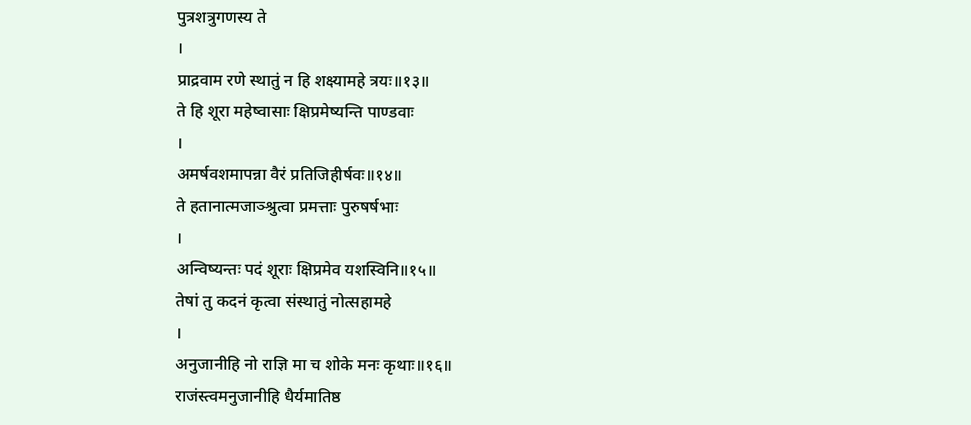पुत्रशत्रुगणस्य ते
।
प्राद्रवाम रणे स्थातुं न हि शक्ष्यामहे त्रयः॥१३॥
ते हि शूरा महेष्वासाः क्षिप्रमेष्यन्ति पाण्डवाः
।
अमर्षवशमापन्ना वैरं प्रतिजिहीर्षवः॥१४॥
ते हतानात्मजाञ्श्रुत्वा प्रमत्ताः पुरुषर्षभाः
।
अन्विष्यन्तः पदं शूराः क्षिप्रमेव यशस्विनि॥१५॥
तेषां तु कदनं कृत्वा संस्थातुं नोत्सहामहे
।
अनुजानीहि नो राज्ञि मा च शोके मनः कृथाः॥१६॥
राजंस्त्वमनुजानीहि धैर्यमातिष्ठ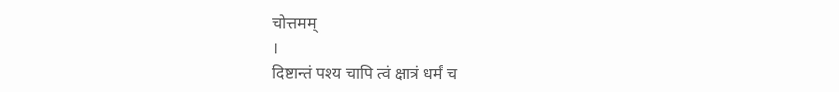चोत्तमम्
।
दिष्टान्तं पश्य चापि त्वं क्षात्रं धर्मं च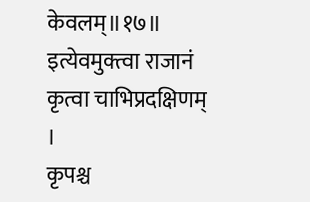केवलम्॥१७॥
इत्येवमुक्त्वा राजानं कृत्वा चाभिप्रदक्षिणम्
।
कृपश्च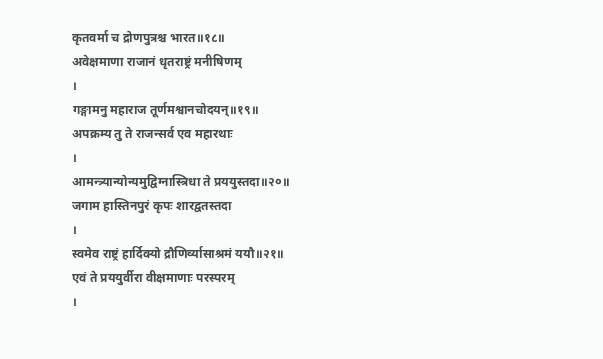कृतवर्मा च द्रोणपुत्रश्च भारत॥१८॥
अवेक्षमाणा राजानं धृतराष्ट्रं मनीषिणम्
।
गङ्गामनु महाराज तूर्णमश्वानचोदयन्॥१९॥
अपक्रम्य तु ते राजन्सर्व एव महारथाः
।
आमन्त्र्यान्योन्यमुद्विग्नास्त्रिधा ते प्रययुस्तदा॥२०॥
जगाम हास्तिनपुरं कृपः शारद्वतस्तदा
।
स्वमेव राष्ट्रं हार्दिक्यो द्रौणिर्व्यासाश्रमं ययौ॥२१॥
एवं ते प्रययुर्वीरा वीक्षमाणाः परस्परम्
।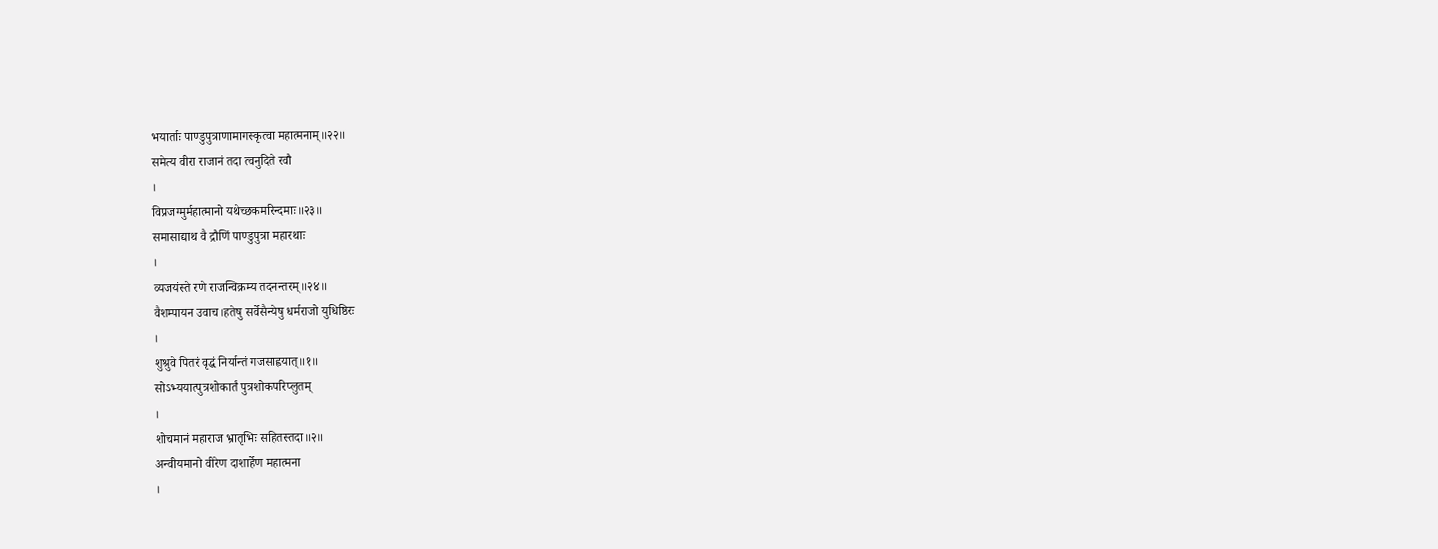भयार्ताः पाण्डुपुत्राणामागस्कृत्वा महात्मनाम्॥२२॥
समेत्य वीरा राजानं तदा त्वनुदिते रवौ
।
विप्रजग्मुर्महात्मानो यथेच्छकमरिन्दमाः॥२३॥
समासाद्याथ वै द्रौणिं पाण्डुपुत्रा महारथाः
।
व्यजयंस्ते रणे राजन्विक्रम्य तदनन्तरम्॥२४॥
वैशम्पायन उवाच।हतेषु सर्वेसैन्येषु धर्मराजो युधिष्ठिरः
।
शुश्रुवे पितरं वृद्धं निर्यान्तं गजसाह्वयात्॥१॥
सोऽभ्ययात्पुत्रशोकार्तं पुत्रशोकपरिप्लुतम्
।
शोचमानं महाराज भ्रातृभिः सहितस्तदा॥२॥
अन्वीयमानो वीरेण दाशार्हेण महात्मना
।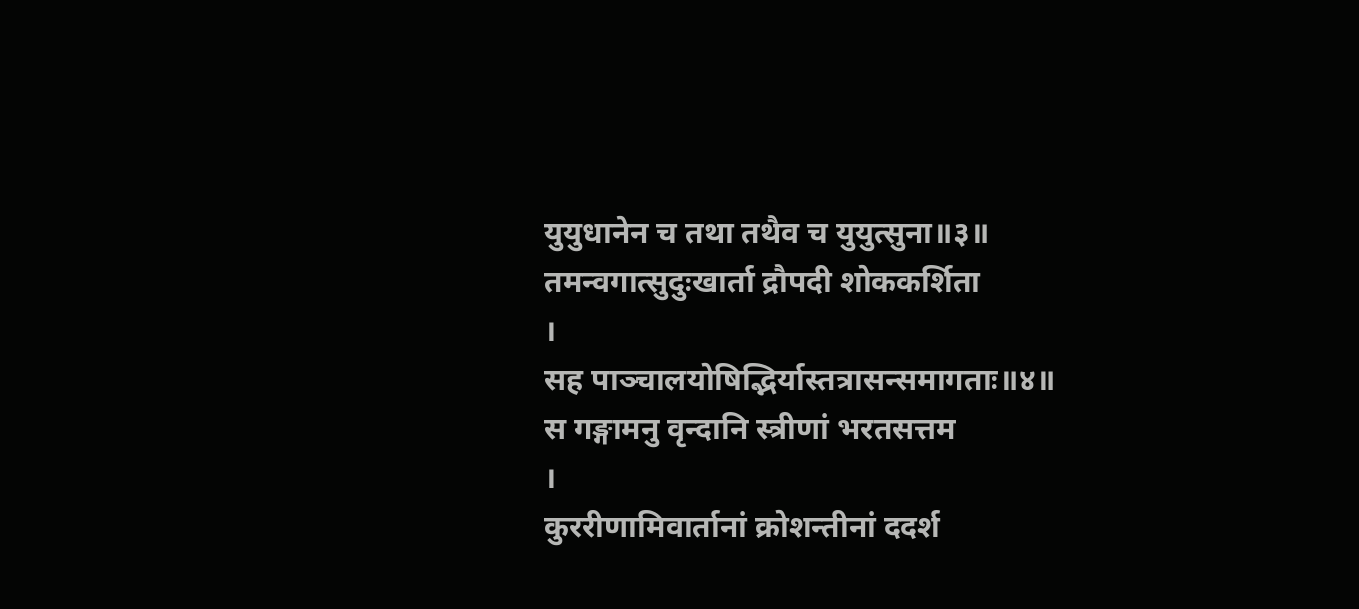युयुधानेन च तथा तथैव च युयुत्सुना॥३॥
तमन्वगात्सुदुःखार्ता द्रौपदी शोककर्शिता
।
सह पाञ्चालयोषिद्भिर्यास्तत्रासन्समागताः॥४॥
स गङ्गामनु वृन्दानि स्त्रीणां भरतसत्तम
।
कुररीणामिवार्तानां क्रोशन्तीनां ददर्श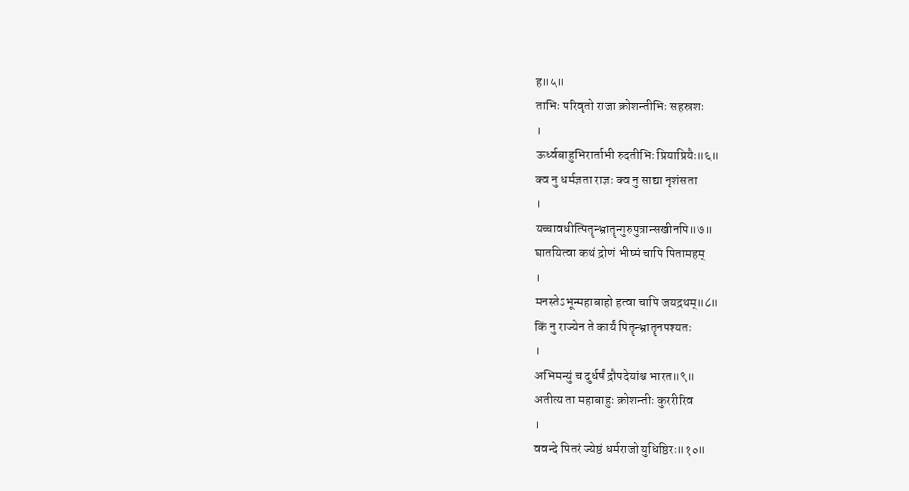ह॥५॥
ताभिः परिवृतो राजा क्रोशन्तीभिः सहस्रशः
।
ऊर्ध्वबाहुभिरार्ताभी रुदतीभिः प्रियाप्रियैः॥६॥
क्व नु धर्मज्ञता राज्ञः क्व नु साद्या नृशंसता
।
यच्चावधीत्पितॄन्भ्रातॄन्गुरुपुत्रान्सखीनपि॥७॥
घातयित्वा कथं द्रोणं भीष्मं चापि पितामहम्
।
मनस्तेऽभून्महाबाहो हत्वा चापि जयद्रथम्॥८॥
किं नु राज्येन ते कार्यं पितॄन्भ्रातॄनपश्यतः
।
अभिमन्युं च दुर्धर्षं द्रौपदेयांश्च भारत॥९॥
अतीत्य ता महाबाहुः क्रोशन्तीः कुररीरिव
।
ववन्दे पितरं ज्येष्ठं धर्मराजो युधिष्ठिरः॥१०॥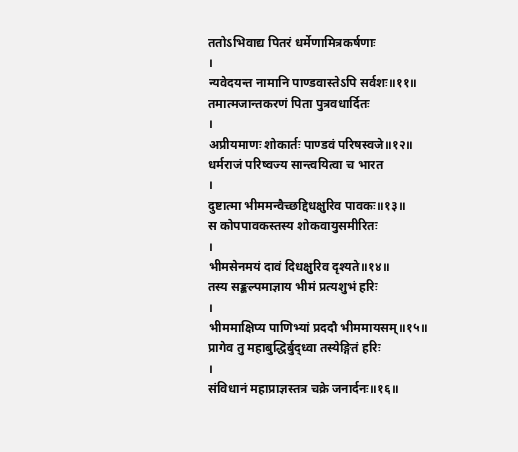ततोऽभिवाद्य पितरं धर्मेणामित्रकर्षणाः
।
न्यवेदयन्त नामानि पाण्डवास्तेऽपि सर्वशः॥११॥
तमात्मजान्तकरणं पिता पुत्रवधार्दितः
।
अप्रीयमाणः शोकार्तः पाण्डवं परिषस्वजे॥१२॥
धर्मराजं परिष्वज्य सान्त्वयित्वा च भारत
।
दुष्टात्मा भीममन्वैच्छद्दिधक्षुरिव पावकः॥१३॥
स कोपपावकस्तस्य शोकवायुसमीरितः
।
भीमसेनमयं दावं दिधक्षुरिव दृश्यते॥१४॥
तस्य सङ्कल्पमाज्ञाय भीमं प्रत्यशुभं हरिः
।
भीममाक्षिप्य पाणिभ्यां प्रददौ भीममायसम्॥१५॥
प्रागेव तु महाबुद्धिर्बुद्ध्वा तस्येङ्गितं हरिः
।
संविधानं महाप्राज्ञस्तत्र चक्रे जनार्दनः॥१६॥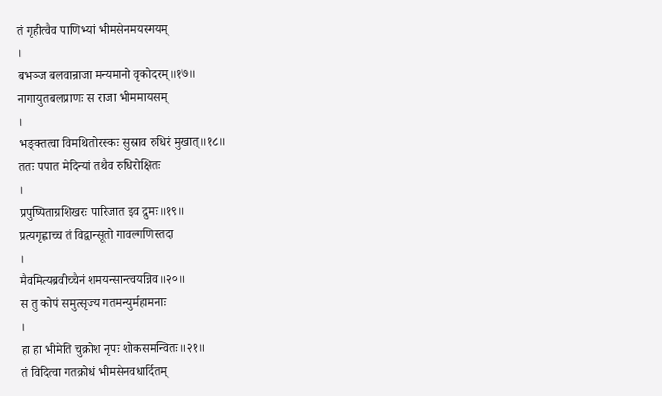तं गृहीत्वैव पाणिभ्यां भीमसेनमयस्मयम्
।
बभञ्ज बलवान्राजा मन्यमानो वृकोदरम्॥१७॥
नागायुतबलप्राणः स राजा भीममायसम्
।
भङ्क्तत्वा विमथितोरस्कः सुस्राव रुधिरं मुखात्॥१८॥
ततः पपात मेदिन्यां तथैव रुधिरोक्षितः
।
प्रपुष्पिताग्रशिखरः पारिजात इव द्रुमः॥१९॥
प्रत्यगृह्णाच्च तं विद्वान्सूतो गावल्गणिस्तदा
।
मैवमित्यब्रवीच्चैनं शमयन्सान्त्वयन्निव॥२०॥
स तु कोपं समुत्सृज्य गतमन्युर्महामनाः
।
हा हा भीमेति चुक्रोश नृपः शोकसमन्वितः॥२१॥
तं विदित्वा गतक्रोधं भीमसेनवधार्दितम्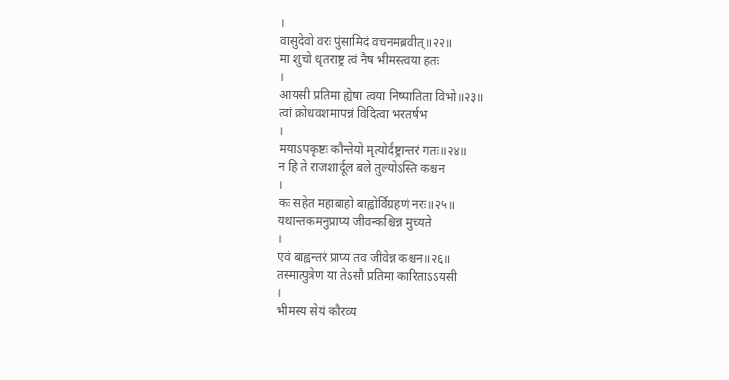।
वासुदेवो वरः पुंसामिदं वचनमब्रवीत्॥२२॥
मा शुचो धृतराष्ट्र त्वं नैष भीमस्त्वया हतः
।
आयसी प्रतिमा ह्येषा त्वया निष्पातिता विभो॥२३॥
त्वां क्रोधवशमापन्नं विदित्वा भरतर्षभ
।
मयाऽपकृष्टः कौन्तेयो मृत्योर्दंष्ट्रान्तरं गतः॥२४॥
न हि ते राजशार्दूल बले तुल्योऽस्ति कश्चन
।
कः सहेत महाबाहो बाह्वोर्विग्रहणं नरः॥२५॥
यथान्तकमनुप्राप्य जीवन्कश्चिन्न मुच्यते
।
एवं बाह्वन्तरं प्राप्य तव जीवेन्न कश्चन॥२६॥
तस्मात्पुत्रेण या तेऽसौ प्रतिमा कारिताऽऽयसी
।
भीमस्य सेयं कौरव्य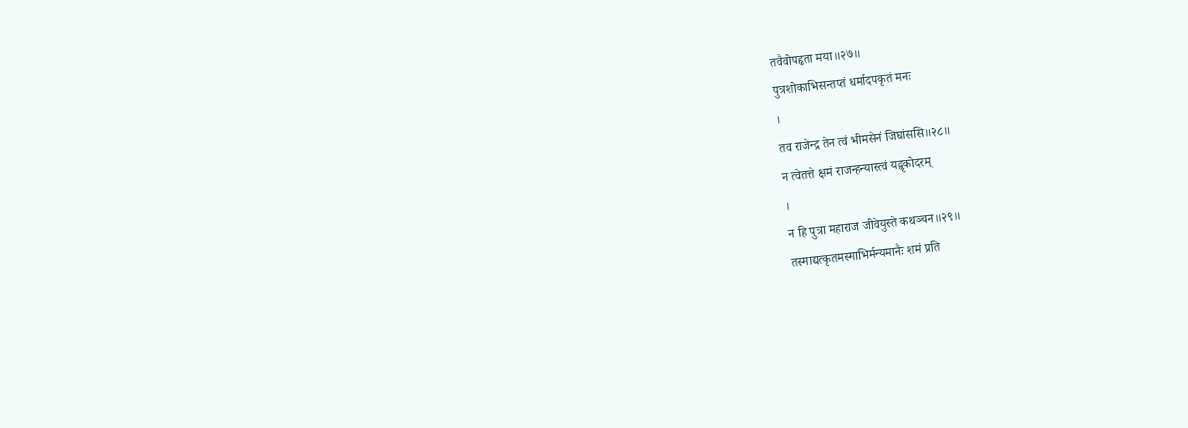तवैवोपहृता मया॥२७॥
पुत्रशोकाभिसन्तप्तं धर्मादपकृतं मनः
।
तव राजेन्द्र तेन त्वं भीमसेनं जिघांससि॥२८॥
न त्वेतत्ते क्षमं राजन्हन्यास्त्वं यद्वृकोदरम्
।
न हि पुत्रा महाराज जीवेयुस्ते कथञ्चन॥२९॥
तस्माद्यत्कृतमस्माभिर्मन्यमानैः शमं प्रति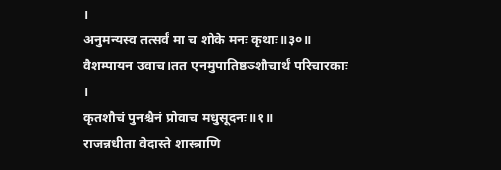।
अनुमन्यस्व तत्सर्वं मा च शोके मनः कृथाः॥३०॥
वैशम्पायन उवाच।तत एनमुपातिष्ठञ्शौचार्थं परिचारकाः
।
कृतशौचं पुनश्चैनं प्रोवाच मधुसूदनः॥१॥
राजन्नधीता वेदास्ते शास्त्राणि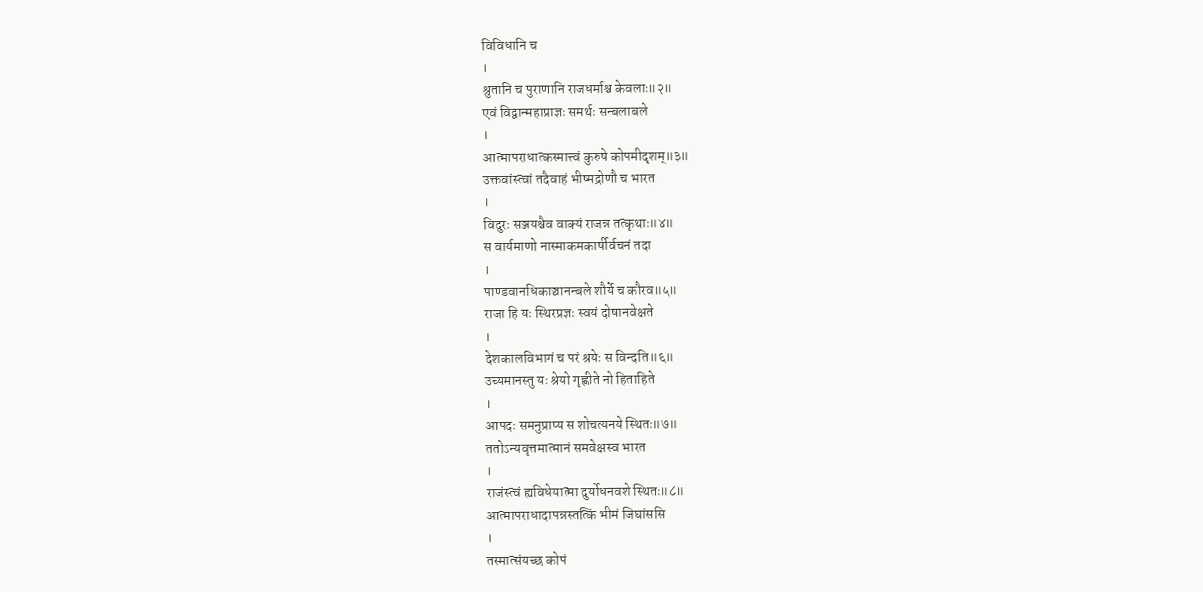विविधानि च
।
श्रुतानि च पुराणानि राजधर्माश्च केवलाः॥२॥
एवं विद्वान्महाप्राज्ञः समर्थः सन्बलाबले
।
आत्मापराधात्कस्मात्त्वं कुरुषे कोपमीदृशम्॥३॥
उक्तवांस्त्वां तदैवाहं भीष्मद्रोणौ च भारत
।
विदुरः सञ्जयश्चैव वाक्यं राजन्न तत्कृथाः॥४॥
स वार्यमाणो नास्माकमकार्षीर्वचनं तदा
।
पाण्डवानधिकाञ्चानन्बले शौर्ये च कौरव॥५॥
राजा हि यः स्थिरप्रज्ञः स्वयं दोषानवेक्षते
।
देशकालविभागं च परं श्रयेः स विन्दति॥६॥
उच्यमानस्तु यः श्रेयो गृह्णीते नो हिताहिते
।
आपदः समनुप्राप्य स शोचत्यनये स्थितः॥७॥
ततोऽन्यवृत्तमात्मानं समवेक्षस्व भारत
।
राजंस्त्वं ह्यविधेयात्मा दुर्योधनवशे स्थितः॥८॥
आत्मापराधादापन्नस्तत्किं भीमं जिघांससि
।
तस्मात्संयच्छ कोपं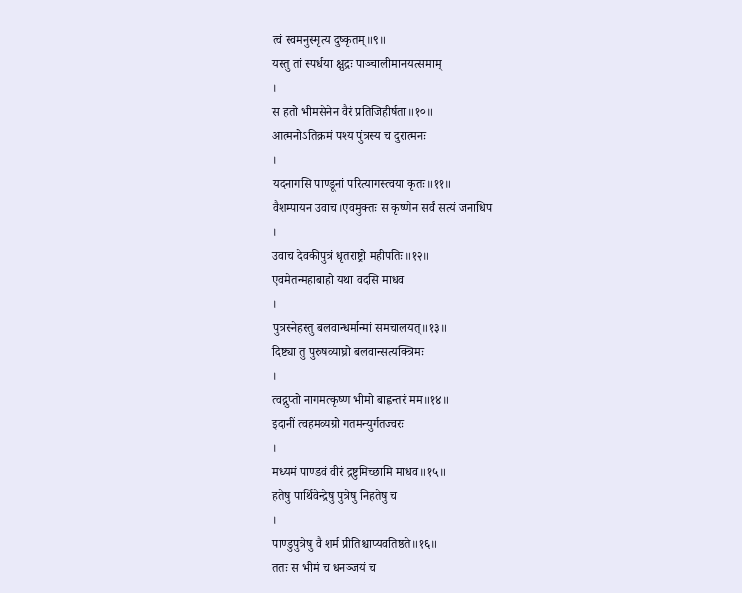त्वं स्वमनुस्मृत्य दुष्कृतम्॥९॥
यस्तु तां स्पर्धया क्षुद्रः पाञ्चालीमानयत्समाम्
।
स हतो भीमसेनेन वैरं प्रतिजिहीर्षता॥१०॥
आत्मनोऽतिक्रमं पश्य पुंत्रस्य च दुरात्मनः
।
यदनागसि पाण्डूनां परित्यागस्त्वया कृतः॥११॥
वैशम्पायन उवाच।एवमुक्तः स कृष्णेन सर्वं सत्यं जनाधिप
।
उवाच देवकीपुत्रं धृतराष्ट्रो महीपतिः॥१२॥
एवमेतन्महाबाहो यथा वदसि माधव
।
पुत्रस्नेहस्तु बलवान्धर्मान्मां समचालयत्॥१३॥
दिष्ट्या तु पुरुषव्याघ्रो बलवान्सत्यक्त्रिमः
।
त्वद्गुप्तो नागमत्कृष्ण भीमो बाह्वन्तरं मम॥१४॥
इदानीं त्वहमव्यग्रो गतमन्युर्गतज्वरः
।
मध्यमं पाण्डवं वीरं द्रष्टुमिच्छामि माधव॥१५॥
हतेषु पार्थिवेन्द्रेषु पुत्रेषु निहतेषु च
।
पाण्डुपुत्रेषु वै शर्म प्रीतिश्चाप्यवतिष्ठते॥१६॥
ततः स भीमं च धनञ्जयं च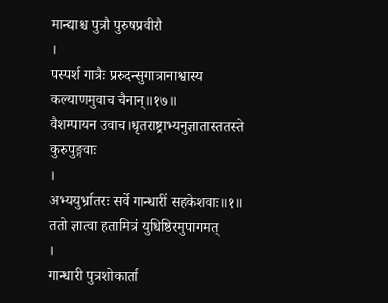मान्द्याश्च पुत्रौ पुरुषप्रवीरौ
।
पस्पर्श गात्रैः प्ररुदन्सुगात्रानाश्वास्य कल्याणमुवाच चैनान्॥१७॥
वैशम्पायन उवाच।धृतराष्ट्राभ्यनुज्ञातास्ततस्ते कुरुपुङ्गवाः
।
अभ्ययुर्भ्रातरः सर्वे गान्धारीं सहकेशवाः॥१॥
ततो ज्ञात्वा हतामित्रं युधिष्ठिरमुपागमत्
।
गान्धारी पुत्रशोकार्ता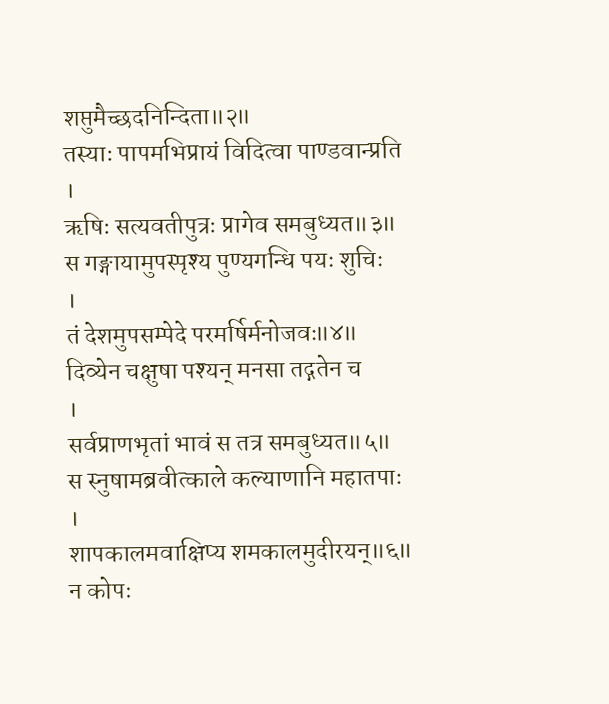शप्तुमैच्छदनिन्दिता॥२॥
तस्याः पापमभिप्रायं विदित्वा पाण्डवान्प्रति
।
ऋषिः सत्यवतीपुत्रः प्रागेव समबुध्यत॥३॥
स गङ्गायामुपस्पृश्य पुण्यगन्धि पयः शुचिः
।
तं देशमुपसम्पेदे परमर्षिर्मनोजवः॥४॥
दिव्येन चक्षुषा पश्यन् मनसा तद्गतेन च
।
सर्वप्राणभृतां भावं स तत्र समबुध्यत॥५॥
स स्नुषामब्रवीत्काले कल्याणानि महातपाः
।
शापकालमवाक्षिप्य शमकालमुदीरयन्॥६॥
न कोपः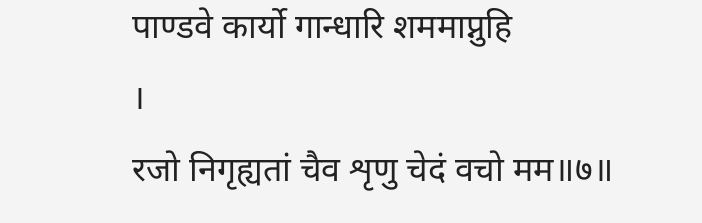पाण्डवे कार्यो गान्धारि शममाप्नुहि
।
रजो निगृह्यतां चैव शृणु चेदं वचो मम॥७॥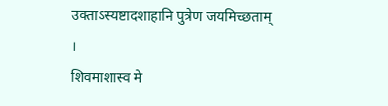उक्ताऽस्यष्टादशाहानि पुत्रेण जयमिच्छताम्
।
शिवमाशास्व मे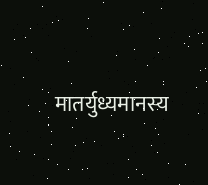मातर्युध्यमानस्य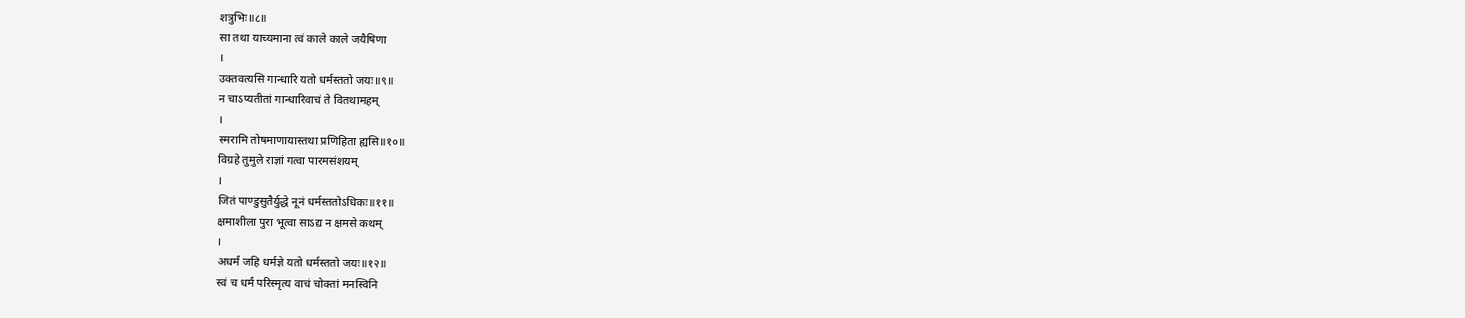शत्रुभिः॥८॥
सा तथा याच्यमाना त्वं काले काले जयैषिणा
।
उक्तवत्यसि गान्धारि यतो धर्मस्ततो जयः॥९॥
न चाऽप्यतीतां गान्धारिवाचं ते वितथामहम्
।
स्मरामि तोषमाणायास्तथा प्रणिहिता ह्यसि॥१०॥
विग्रहे तुमुले राज्ञां गत्वा पारमसंशयम्
।
जितं पाण्डुसुतैर्युद्धे नूनं धर्मस्ततोऽधिकः॥११॥
क्षमाशीला पुरा भूत्वा साऽद्य न क्षमसे कथम्
।
अधर्मं जहि धर्मज्ञे यतो धर्मस्ततो जयः॥१२॥
स्वं च धर्मं परिस्मृत्य वाचं चोक्तां मनस्विनि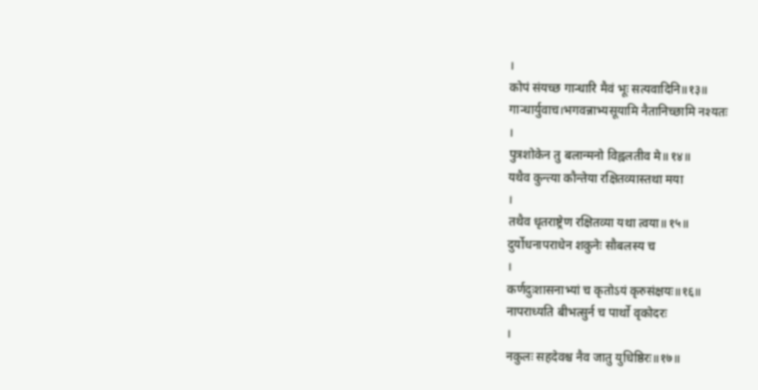।
कोपं संयच्छ गान्धारि मैवं भूः सत्यवादिनि॥१३॥
गान्धार्युवाच।भगवन्नाभ्यसूयामि नैतानिच्छामि नश्यतः
।
पुत्रशोकेन तु बलान्मनो विह्वलतीव मे॥१४॥
यथैव कुन्त्या कौन्तेया रक्षितव्यास्तथा मया
।
तथैव धृतराष्ट्रेण रक्षितव्या यथा त्वया॥१५॥
दुर्योधनापराधेन शकुनेः सौबलस्य च
।
कर्णदुःशासनाभ्यां च कृतोऽयं कृरुसंक्षयः॥१६॥
नापराध्यति बीभत्सुर्न च पार्थो वृकोदरः
।
नकुलः सहदेवश्च नैव जातु युधिष्ठिरः॥१७॥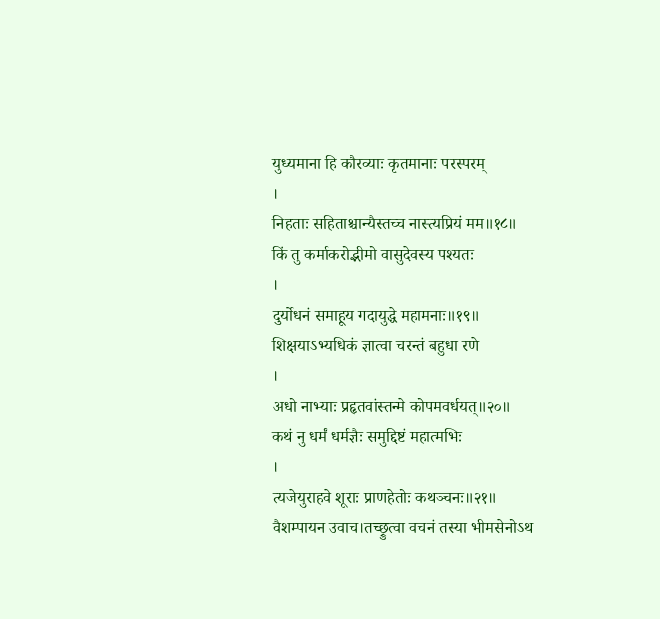युध्यमाना हि कौरव्याः कृतमानाः परस्परम्
।
निहताः सहिताश्चान्यैस्तच्च नास्त्यप्रियं मम॥१८॥
किं तु कर्माकरोद्भीमो वासुदेवस्य पश्यतः
।
दुर्योधनं समाहूय गदायुद्धे महामनाः॥१९॥
शिक्षयाऽभ्यधिकं ज्ञात्वा चरन्तं बहुधा रणे
।
अधो नाभ्याः प्रहृतवांस्तन्मे कोपमवर्धयत्॥२०॥
कथं नु धर्मं धर्मज्ञैः समुद्दिष्टं महात्मभिः
।
त्यजेयुराहवे शूराः प्राणहेतोः कथञ्चनः॥२१॥
वैशम्पायन उवाच।तच्छ्रुत्वा वचनं तस्या भीमसेनोऽथ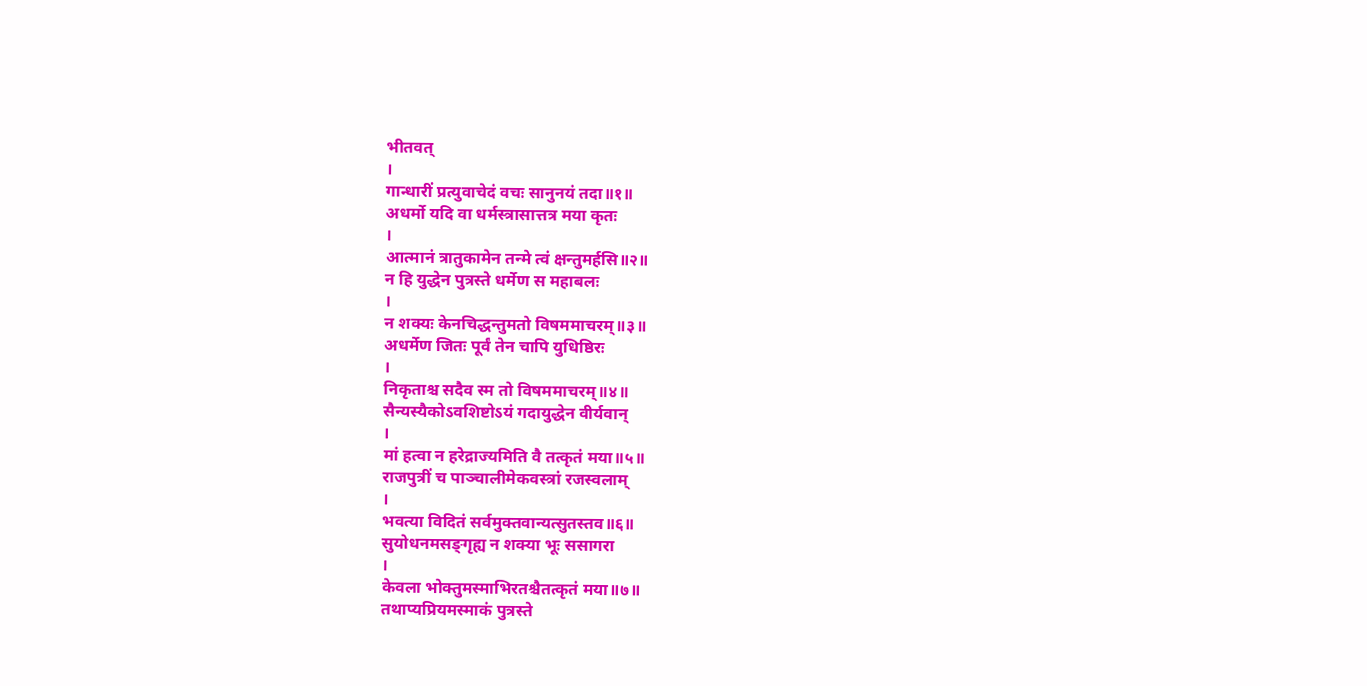भीतवत्
।
गान्धारीं प्रत्युवाचेदं वचः सानुनयं तदा॥१॥
अधर्मो यदि वा धर्मस्त्रासात्तत्र मया कृतः
।
आत्मानं त्रातुकामेन तन्मे त्वं क्षन्तुमर्हसि॥२॥
न हि युद्धेन पुत्रस्ते धर्मेण स महाबलः
।
न शक्यः केनचिद्धन्तुमतो विषममाचरम्॥३॥
अधर्मेण जितः पूर्वं तेन चापि युधिष्ठिरः
।
निकृताश्च सदैव स्म तो विषममाचरम्॥४॥
सैन्यस्यैकोऽवशिष्टोऽयं गदायुद्धेन वीर्यवान्
।
मां हत्वा न हरेद्राज्यमिति वै तत्कृतं मया॥५॥
राजपुत्रीं च पाञ्चालीमेकवस्त्रां रजस्वलाम्
।
भवत्या विदितं सर्वमुक्तवान्यत्सुतस्तव॥६॥
सुयोधनमसङ्गृह्य न शक्या भूः ससागरा
।
केवला भोक्तुमस्माभिरतश्चैतत्कृतं मया॥७॥
तथाप्यप्रियमस्माकं पुत्रस्ते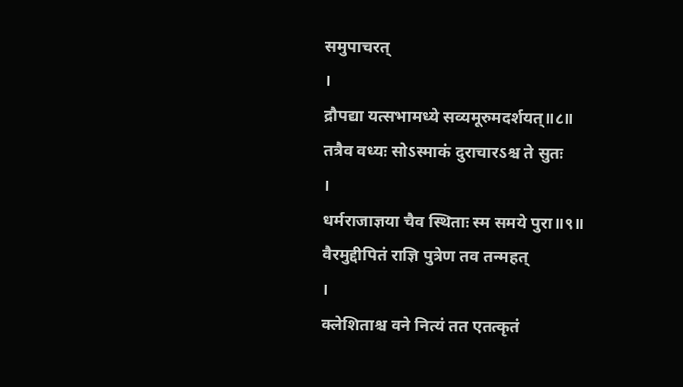समुपाचरत्
।
द्रौपद्या यत्सभामध्ये सव्यमूरुमदर्शयत्॥८॥
तत्रैव वध्यः सोऽस्माकं दुराचारऽश्च ते सुतः
।
धर्मराजाज्ञया चैव स्थिताः स्म समये पुरा॥९॥
वैरमुद्दीपितं राज्ञि पुत्रेण तव तन्महत्
।
क्लेशिताश्च वने नित्यं तत एतत्कृतं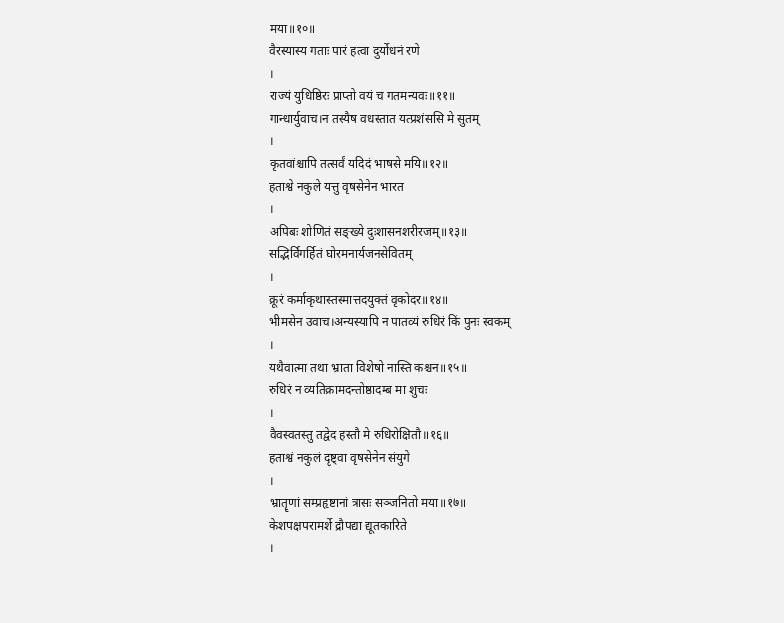मया॥१०॥
वैरस्यास्य गताः पारं हत्वा दुर्योधनं रणे
।
राज्यं युधिष्ठिरः प्राप्तो वयं च गतमन्यवः॥११॥
गान्धार्युवाच।न तस्यैष वधस्तात यत्प्रशंससि मे सुतम्
।
कृतवांश्चापि तत्सर्वं यदिदं भाषसे मयि॥१२॥
हताश्वे नकुले यत्तु वृषसेनेन भारत
।
अपिबः शोणितं सङ्ख्ये दुःशासनशरीरजम्॥१३॥
सद्भिर्विगर्हितं घोरमनार्यजनसेवितम्
।
क्रूरं कर्माकृथास्तस्मात्तदयुक्तं वृकोदर॥१४॥
भीमसेन उवाच।अन्यस्यापि न पातव्यं रुधिरं किं पुनः स्वकम्
।
यथैवात्मा तथा भ्राता विशेषो नास्ति कश्चन॥१५॥
रुधिरं न व्यतिक्रामदन्तोष्ठादम्ब मा शुचः
।
वैवस्वतस्तु तद्वेद हस्तौ मे रुधिरोक्षितौ॥१६॥
हताश्वं नकुलं दृष्ट्वा वृषसेनेन संयुगे
।
भ्रातॄणां सम्प्रहृष्टानां त्रासः सञ्जनितो मया॥१७॥
केशपक्षपरामर्शे द्रौपद्या द्यूतकारिते
।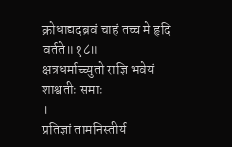क्रोधाद्यदब्रवं चाहं तच्च मे हृदि वर्तते॥१८॥
क्षत्रधर्माच्च्युतो राज्ञि भवेयं शाश्वतीः समाः
।
प्रतिज्ञां तामनिस्तीर्य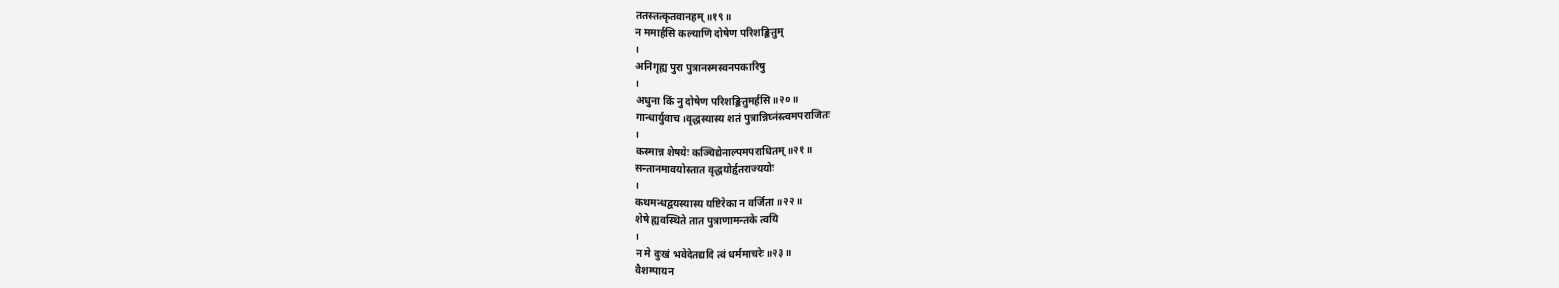ततस्तत्कृतवानहम्॥१९॥
न ममार्हसि कल्याणि दोषेण परिशङ्कितुम्
।
अनिगृह्य पुरा पुत्रानस्मस्वनपकारिषु
।
अधुना किं नु दोषेण परिशङ्कितुमर्हसि॥२०॥
गान्धार्युवाच।वृद्धस्यास्य शतं पुत्रान्निघ्नंस्त्वमपराजितः
।
कस्मान्न शेषयेः कञ्चिद्येनाल्पमपराधितम्॥२१॥
सन्तानमावयोस्तात वृद्धयोर्हृतराज्ययोः
।
कथमन्धद्वयस्यास्य यष्टिरेका न वर्जिता॥२२॥
शेषे ह्यवस्थिते तात पुत्राणामन्तके त्वयि
।
न मे दुःखं भवेदेतद्यदि त्वं धर्ममाचरेः॥२३॥
वैशम्पायन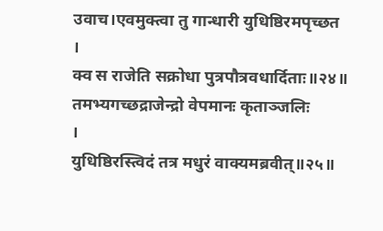उवाच।एवमुक्त्वा तु गान्धारी युधिष्ठिरमपृच्छत
।
क्व स राजेति सक्रोधा पुत्रपौत्रवधार्दिताः॥२४॥
तमभ्यगच्छद्राजेन्द्रो वेपमानः कृताञ्जलिः
।
युधिष्ठिरस्त्विदं तत्र मधुरं वाक्यमब्रवीत्॥२५॥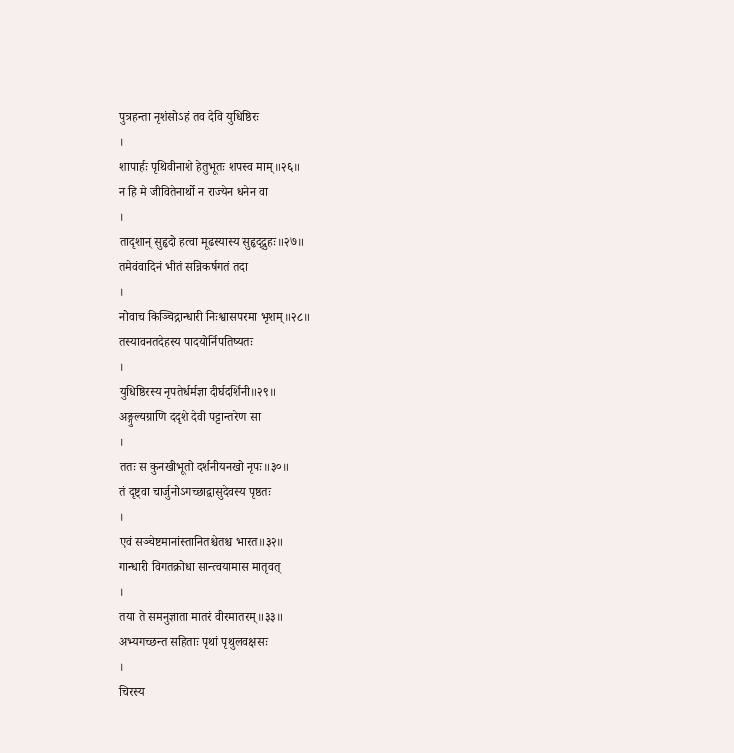पुत्रहन्ता नृशंसोऽहं तव देवि युधिष्ठिरः
।
शापार्हः पृथिवीनाशे हेतुभूतः शपस्व माम्॥२६॥
न हि मे जीवितेनार्थो न राज्येन धनेन वा
।
तादृशान् सुहृदो हत्वा मूढस्यास्य सुहृद्द्रुहः॥२७॥
तमेवंवादिनं भीतं सन्निकर्षगतं तदा
।
नोवाच किञ्चिद्गान्धारी निःश्वासपरमा भृशम्॥२८॥
तस्यावनतदेहस्य पादयोर्निपतिष्यतः
।
युधिष्ठिरस्य नृपतेर्धर्मज्ञा दीर्घदर्शिनी॥२९॥
अङ्गुल्यग्राणि ददृशे देवी पट्टान्तरेण सा
।
ततः स कुनखीभूतो दर्शनीयनखो नृपः॥३०॥
तं दृष्ट्वा चार्जुनोऽगच्छाद्वासुदेवस्य पृष्ठतः
।
एवं सञ्चेष्टमानांस्तानितश्चेतश्च भारत॥३२॥
गान्धारी विगतक्रोधा सान्त्वयामास मातृवत्
।
तया ते समनुज्ञाता मातरं वीरमातरम्॥३३॥
अभ्यगच्छन्त सहिताः पृथां पृथुलवक्षसः
।
चिरस्य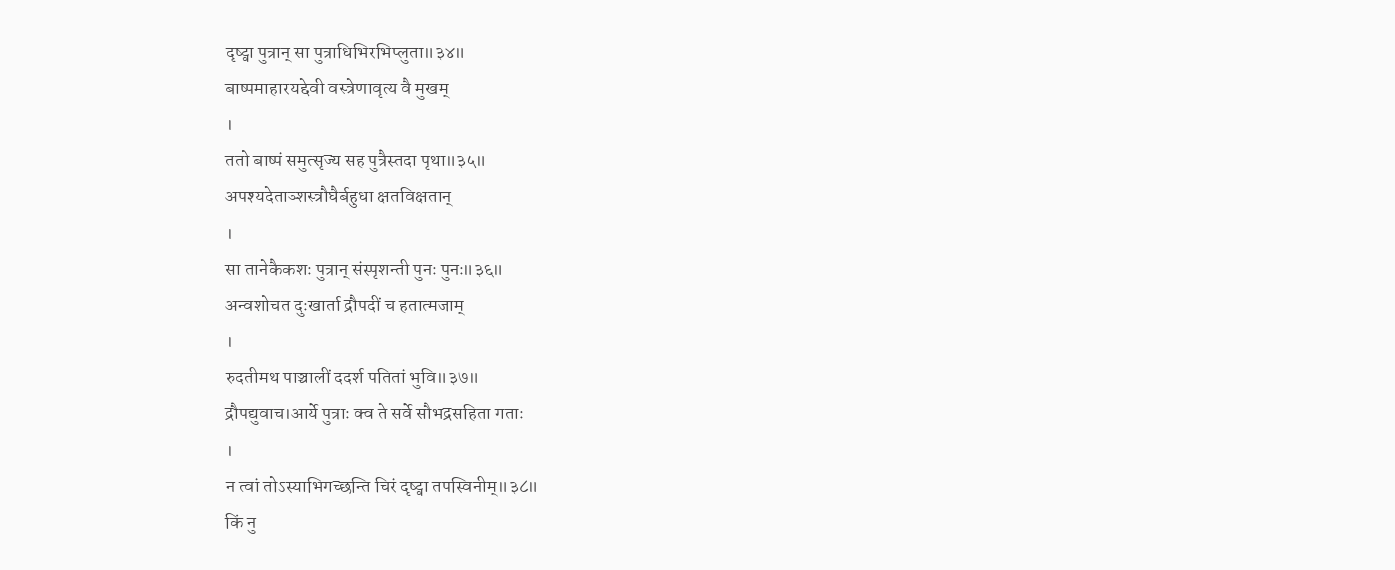दृष्ट्वा पुत्रान् सा पुत्राधिभिरभिप्लुता॥३४॥
बाष्पमाहारयद्देवी वस्त्रेणावृत्य वै मुखम्
।
ततो बाष्पं समुत्सृज्य सह पुत्रैस्तदा पृथा॥३५॥
अपश्यदेताञ्शस्त्रौघैर्बहुधा क्षतविक्षतान्
।
सा तानेकैकशः पुत्रान् संस्पृशन्ती पुनः पुनः॥३६॥
अन्वशोचत दुःखार्ता द्रौपदीं च हतात्मजाम्
।
रुदतीमथ पाञ्चालीं ददर्श पतितां भुवि॥३७॥
द्रौपद्युवाच।आर्ये पुत्राः क्व ते सर्वे सौभद्रसहिता गताः
।
न त्वां तोऽस्याभिगच्छन्ति चिरं दृष्ट्वा तपस्विनीम्॥३८॥
किं नु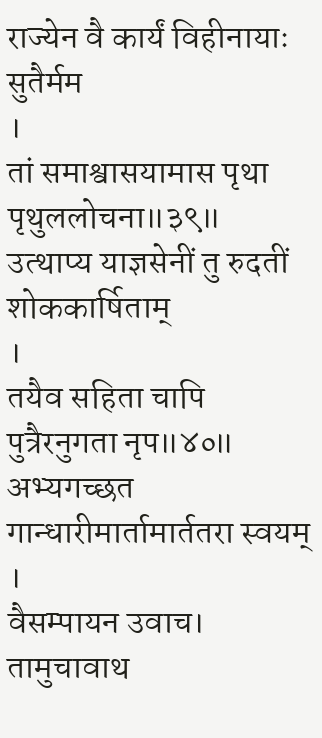राज्येन वै कार्यं विहीनायाः सुतैर्मम
।
तां समाश्वासयामास पृथा पृथुललोचना॥३९॥
उत्थाप्य याज्ञसेनीं तु रुदतीं शोककार्षिताम्
।
तयैव सहिता चापि पुत्रैरनुगता नृप॥४०॥
अभ्यगच्छत गान्धारीमार्तामार्ततरा स्वयम्
।
वैसम्पायन उवाच।
तामुचावाथ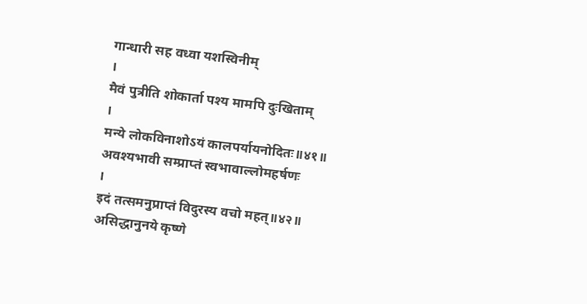गान्धारी सह वध्वा यशस्विनीम्
।
मैवं पुत्रीति शोकार्ता पश्य मामपि दुःखिताम्
।
मन्ये लोकविनाशोऽयं कालपर्यायनोदितः॥४१॥
अवश्यभावी सम्प्राप्तं स्वभावाल्लोमहर्षणः
।
इदं तत्समनुप्राप्तं विदुरस्य वचो महत्॥४२॥
असिद्धानुनये कृष्णे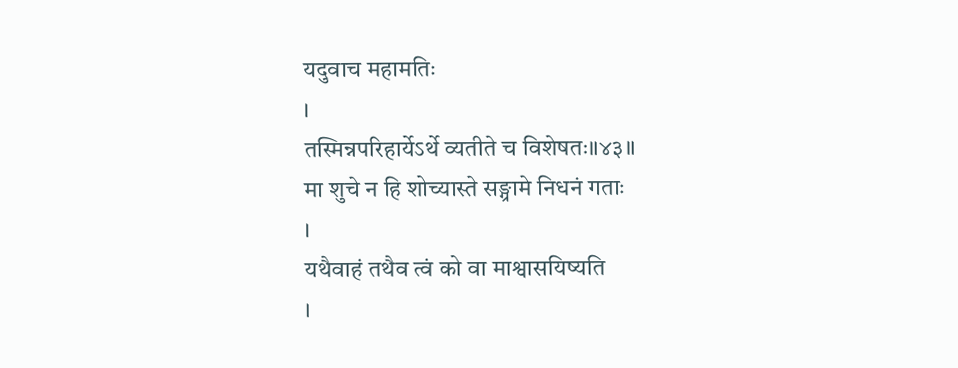यदुवाच महामतिः
।
तस्मिन्नपरिहार्येऽर्थे व्यतीते च विशेषतः॥४३॥
मा शुचे न हि शोच्यास्ते सङ्ग्रामे निधनं गताः
।
यथैवाहं तथैव त्वं को वा माश्वासयिष्यति
।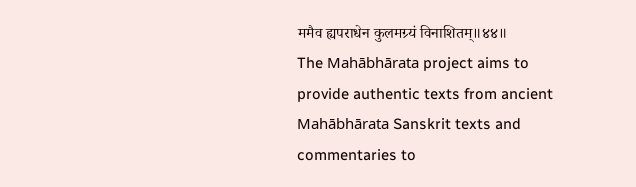ममैव ह्यपराधेन कुलमग्र्यं विनाशितम्॥४४॥
The Mahābhārata project aims to provide authentic texts from ancient Mahābhārata Sanskrit texts and commentaries to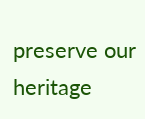preserve our heritage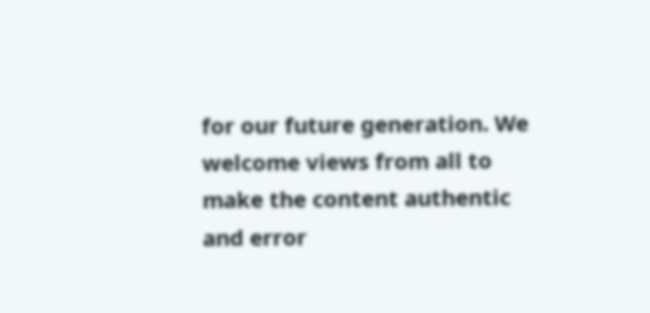for our future generation. We welcome views from all to make the content authentic and error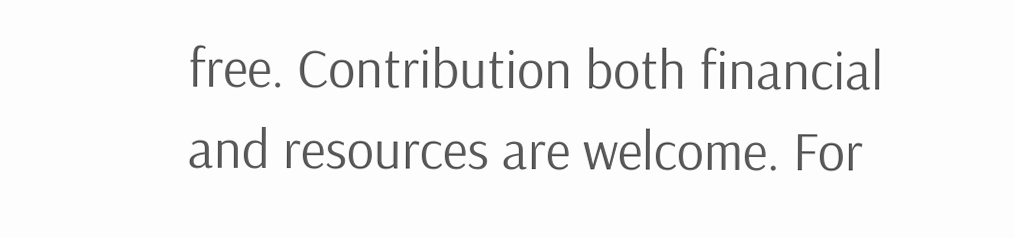free. Contribution both financial and resources are welcome. For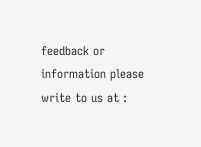feedback or information please write to us at :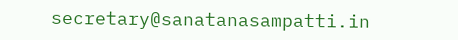secretary@sanatanasampatti.in